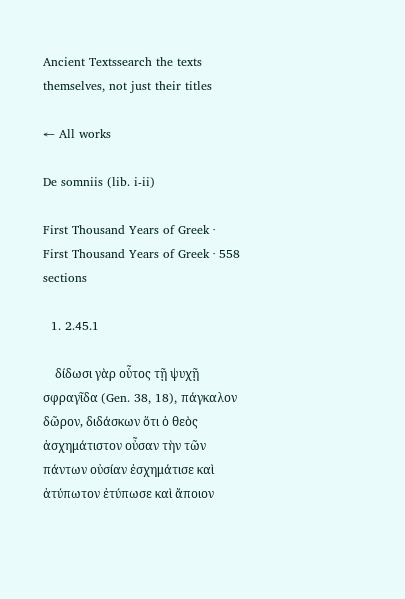Ancient Textssearch the texts themselves, not just their titles

← All works

De somniis (lib. i‑ii)

First Thousand Years of Greek · First Thousand Years of Greek · 558 sections

  1. 2.45.1

    δίδωσι γὰρ οὗτος τῇ ψυχῇ σφραγῖδα (Gen. 38, 18), πάγκαλον δῶρον, διδάσκων ὅτι ὁ θεὸς ἀσχημάτιστον οὖσαν τὴν τῶν πάντων οὐσίαν ἐσχημάτισε καὶ ἀτύπωτον ἐτύπωσε καὶ ἄποιον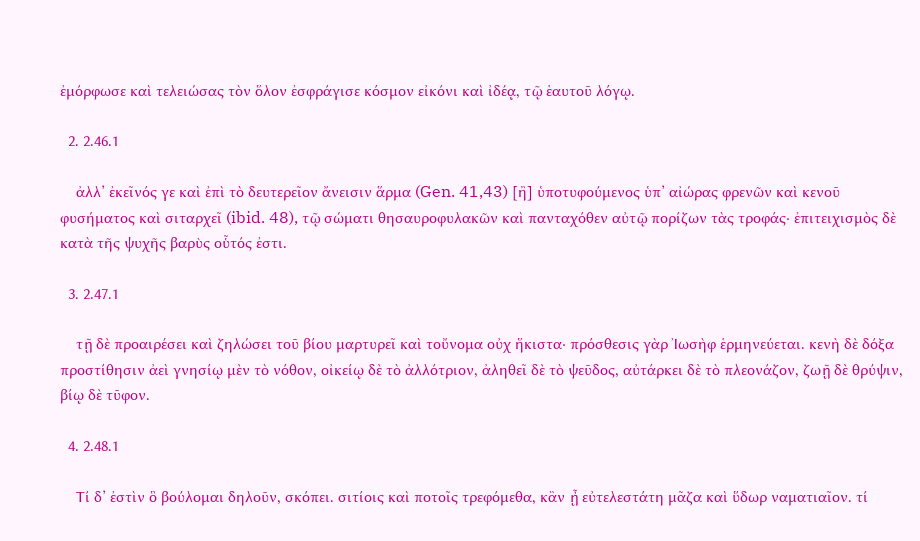ἐμόρφωσε καὶ τελειώσας τὸν ὅλον ἐσφράγισε κόσμον εἰκόνι καὶ ἰδέᾳ, τῷ ἑαυτοῦ λόγῳ.

  2. 2.46.1

    ἀλλ’ ἐκεῖνός γε καὶ ἐπὶ τὸ δευτερεῖον ἄνεισιν ἅρμα (Gen. 41,43) [ἢ] ὑποτυφούμενος ὑπ’ αἰώρας φρενῶν καὶ κενοῦ φυσήματος καὶ σιταρχεῖ (ibid. 48), τῷ σώματι θησαυροφυλακῶν καὶ πανταχόθεν αὐτῷ πορίζων τὰς τροφάς· ἐπιτειχισμὸς δὲ κατὰ τῆς ψυχῆς βαρὺς οὗτός ἐστι.

  3. 2.47.1

    τῇ δὲ προαιρέσει καὶ ζηλώσει τοῦ βίου μαρτυρεῖ καὶ τοὔνομα οὐχ ἥκιστα· πρόσθεσις γὰρ Ἰωσὴφ ἑρμηνεύεται. κενὴ δὲ δόξα προστίθησιν ἀεὶ γνησίῳ μὲν τὸ νόθον, οἰκείῳ δὲ τὸ ἀλλότριον, ἀληθεῖ δὲ τὸ ψεῦδος, αὐτάρκει δὲ τὸ πλεονάζον, ζωῇ δὲ θρύψιν, βίῳ δὲ τῦφον.

  4. 2.48.1

    Τί δ’ ἐστὶν ὃ βούλομαι δηλοῦν, σκόπει. σιτίοις καὶ ποτοῖς τρεφόμεθα, κἂν ᾖ εὐτελεστάτη μᾶζα καὶ ὕδωρ ναματιαῖον. τί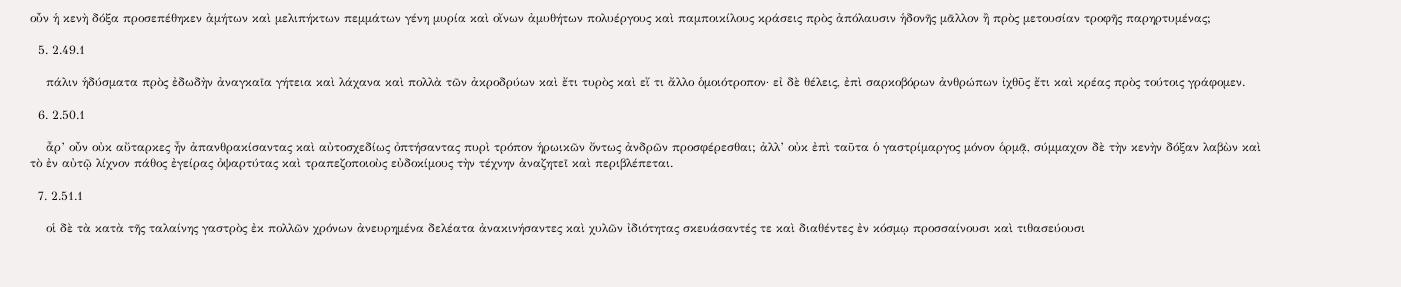οὖν ἡ κενὴ δόξα προσεπέθηκεν ἀμήτων καὶ μελιπήκτων πεμμάτων γένη μυρία καὶ οἴνων ἀμυθήτων πολυέργους καὶ παμποικίλους κράσεις πρὸς ἀπόλαυσιν ἡδονῆς μᾶλλον ἢ πρὸς μετουσίαν τροφῆς παρηρτυμένας;

  5. 2.49.1

    πάλιν ἡδύσματα πρὸς ἐδωδὴν ἀναγκαῖα γήτεια καὶ λάχανα καὶ πολλὰ τῶν ἀκροδρύων καὶ ἔτι τυρὸς καὶ εἴ τι ἄλλο ὁμοιότροπον· εἰ δὲ θέλεις, ἐπὶ σαρκοβόρων ἀνθρώπων ἰχθῦς ἔτι καὶ κρέας πρὸς τούτοις γράφομεν.

  6. 2.50.1

    ἆρ’ οὖν οὐκ αὔταρκες ἦν ἀπανθρακίσαντας καὶ αὐτοσχεδίως ὀπτήσαντας πυρὶ τρόπον ἡρωικῶν ὄντως ἀνδρῶν προσφέρεσθαι; ἀλλ’ οὐκ ἐπὶ ταῦτα ὁ γαστρίμαργος μόνον ὁρμᾷ, σύμμαχον δὲ τὴν κενὴν δόξαν λαβὼν καὶ τὸ ἐν αὐτῷ λίχνον πάθος ἐγείρας ὀψαρτύτας καὶ τραπεζοποιοὺς εὐδοκίμους τὴν τέχνην ἀναζητεῖ καὶ περιβλέπεται.

  7. 2.51.1

    οἱ δὲ τὰ κατὰ τῆς ταλαίνης γαστρὸς ἐκ πολλῶν χρόνων ἀνευρημένα δελέατα ἀνακινήσαντες καὶ χυλῶν ἰδιότητας σκευάσαντές τε καὶ διαθέντες ἐν κόσμῳ προσσαίνουσι καὶ τιθασεύουσι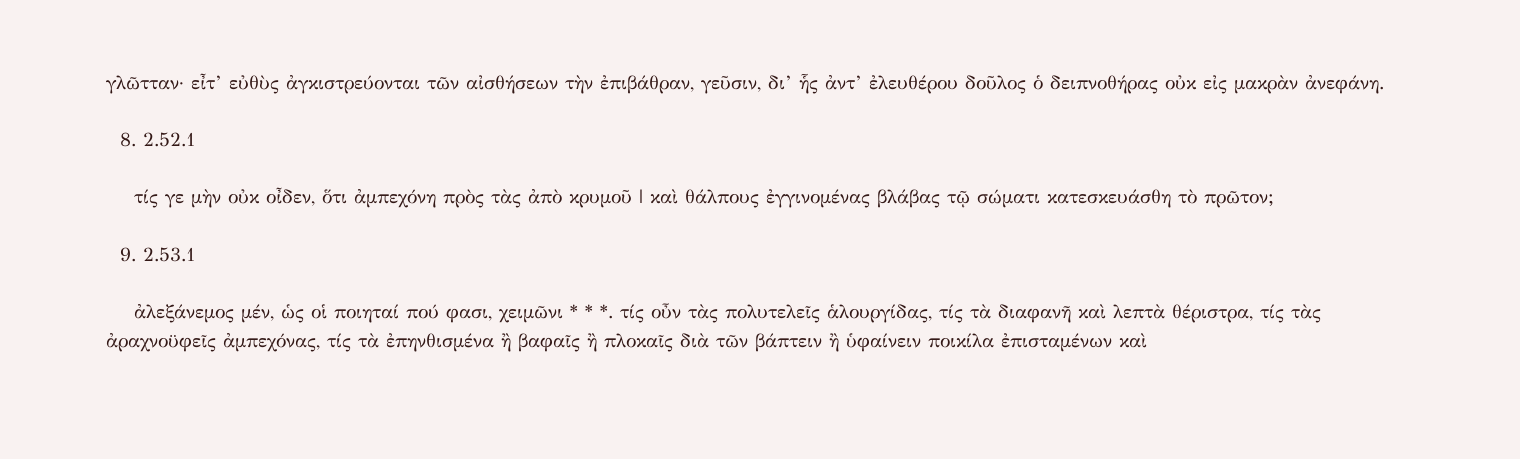γλῶτταν· εἶτ’ εὐθὺς ἀγκιστρεύονται τῶν αἰσθήσεων τὴν ἐπιβάθραν, γεῦσιν, δι’ ἧς ἀντ’ ἐλευθέρου δοῦλος ὁ δειπνοθήρας οὐκ εἰς μακρὰν ἀνεφάνη.

  8. 2.52.1

    τίς γε μὴν οὐκ οἶδεν, ὅτι ἀμπεχόνη πρὸς τὰς ἀπὸ κρυμοῦ | καὶ θάλπους ἐγγινομένας βλάβας τῷ σώματι κατεσκευάσθη τὸ πρῶτον;

  9. 2.53.1

    ἀλεξάνεμος μέν, ὡς οἱ ποιηταί πού φασι, χειμῶνι * * *. τίς οὖν τὰς πολυτελεῖς ἁλουργίδας, τίς τὰ διαφανῆ καὶ λεπτὰ θέριστρα, τίς τὰς ἀραχνοϋφεῖς ἀμπεχόνας, τίς τὰ ἐπηνθισμένα ἢ βαφαῖς ἢ πλοκαῖς διὰ τῶν βάπτειν ἢ ὑφαίνειν ποικίλα ἐπισταμένων καὶ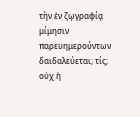τὴν ἐν ζῳγραφίᾳ μίμησιν παρευημερούντων δαιδαλεύεται; τίς; οὐχ ἡ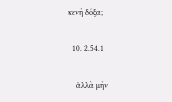κενὴ δόξα;

  10. 2.54.1

    ἀλλὰ μὴν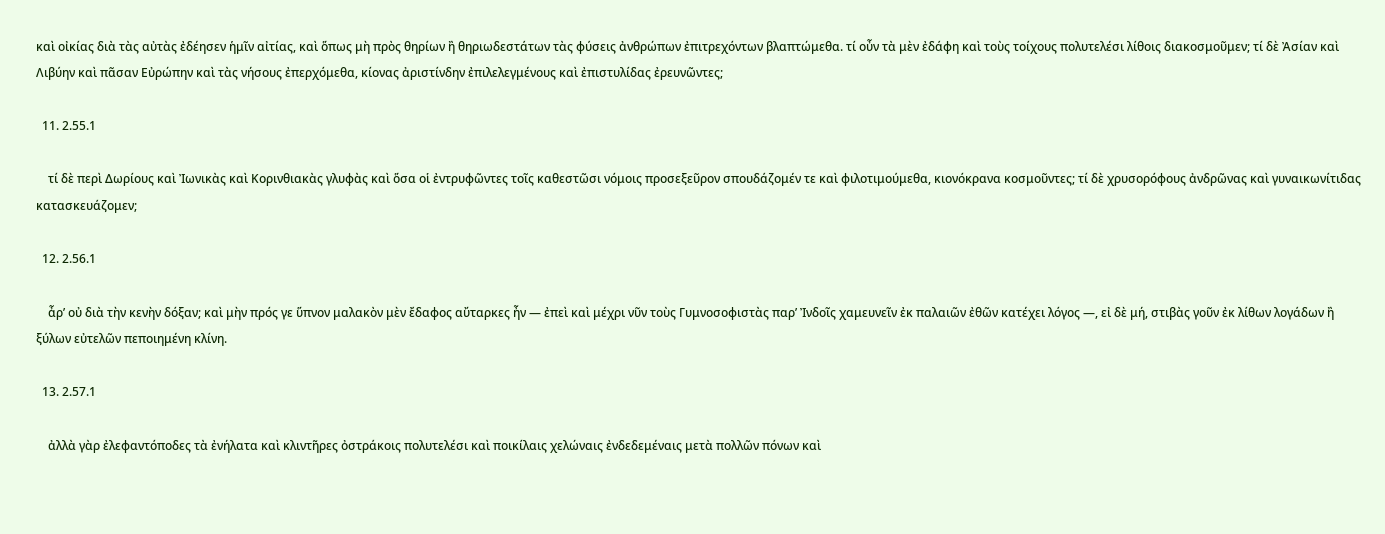καὶ οἰκίας διὰ τὰς αὐτὰς ἐδέησεν ἡμῖν αἰτίας, καὶ ὅπως μὴ πρὸς θηρίων ἢ θηριωδεστάτων τὰς φύσεις ἀνθρώπων ἐπιτρεχόντων βλαπτώμεθα. τί οὖν τὰ μὲν ἐδάφη καὶ τοὺς τοίχους πολυτελέσι λίθοις διακοσμοῦμεν; τί δὲ Ἀσίαν καὶ Λιβύην καὶ πᾶσαν Εὐρώπην καὶ τὰς νήσους ἐπερχόμεθα, κίονας ἀριστίνδην ἐπιλελεγμένους καὶ ἐπιστυλίδας ἐρευνῶντες;

  11. 2.55.1

    τί δὲ περὶ Δωρίους καὶ Ἰωνικὰς καὶ Κορινθιακὰς γλυφὰς καὶ ὅσα οἱ ἐντρυφῶντες τοῖς καθεστῶσι νόμοις προσεξεῦρον σπουδάζομέν τε καὶ φιλοτιμούμεθα, κιονόκρανα κοσμοῦντες; τί δὲ χρυσορόφους ἀνδρῶνας καὶ γυναικωνίτιδας κατασκευάζομεν;

  12. 2.56.1

    ἆρ’ οὐ διὰ τὴν κενὴν δόξαν; καὶ μὴν πρός γε ὕπνον μαλακὸν μὲν ἔδαφος αὔταρκες ἦν — ἐπεὶ καὶ μέχρι νῦν τοὺς Γυμνοσοφιστὰς παρ’ Ἰνδοῖς χαμευνεῖν ἐκ παλαιῶν ἐθῶν κατέχει λόγος —, εἰ δὲ μή, στιβὰς γοῦν ἐκ λίθων λογάδων ἢ ξύλων εὐτελῶν πεποιημένη κλίνη.

  13. 2.57.1

    ἀλλὰ γὰρ ἐλεφαντόποδες τὰ ἐνήλατα καὶ κλιντῆρες ὀστράκοις πολυτελέσι καὶ ποικίλαις χελώναις ἐνδεδεμέναις μετὰ πολλῶν πόνων καὶ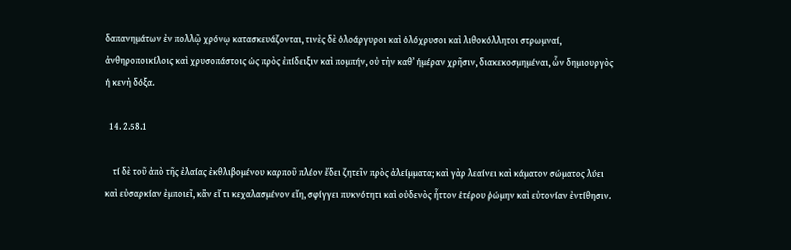δαπανημάτων ἐν πολλῷ χρόνῳ κατασκευάζονται, τινὲς δὲ ὁλοάργυροι καὶ ὁλόχρυσοι καὶ λιθοκόλλητοι στρωμναί, ἀνθηροποικίλοις καὶ χρυσοπάστοις ὡς πρὸς ἐπίδειξιν καὶ πομπήν, οὐ τὴν καθ’ ἡμέραν χρῆσιν, διακεκοσμημέναι, ὧν δημιουργὸς ἡ κενὴ δόξα.

  14. 2.58.1

    τί δὲ τοῦ ἀπὸ τῆς ἐλαίας ἐκθλιβομένου καρποῦ πλέον ἔδει ζητεῖν πρὸς ἀλείμματα; καὶ γὰρ λεαίνει καὶ κάματον σώματος λύει καὶ εὐσαρκίαν ἐμποιεῖ, κἂν εἴ τι κεχαλασμένον εἴη, σφίγγει πυκνότητι καὶ οὐδενὸς ἧττον ἑτέρου ῥώμην καὶ εὐτονίαν ἐντίθησιν.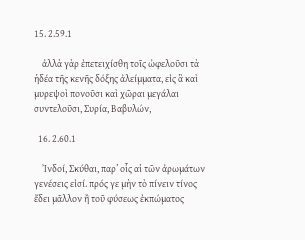15. 2.59.1

    ἀλλὰ γὰρ ἐπετειχίσθη τοῖς ὠφελοῦσι τὰ ἡδέα τῆς κενῆς δόξης ἀλείμματα, εἰς ἃ καὶ μυρεψοὶ πονοῦσι καὶ χῶραι μεγάλαι συντελοῦσι, Συρία, Βαβυλών,

  16. 2.60.1

    Ἰνδοί, Σκύθαι, παρ’ οἷς αἱ τῶν ἀρωμάτων γενέσεις εἰσί. πρός γε μὴν τὸ πίνειν τίνος ἔδει μᾶλλον ἢ τοῦ φύσεως ἐκπώματος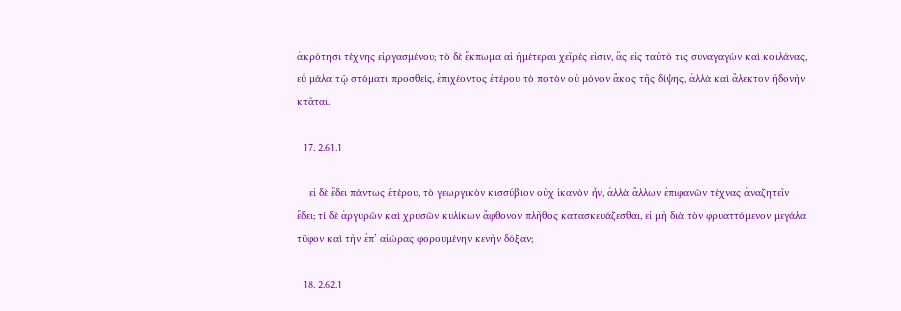ἀκρότησι τέχνης εἰργασμένου; τὸ δὲ ἔκπωμα αἱ ἡμέτεραι χεῖρές εἰσιν, ἃς εἰς ταὐτό τις συναγαγὼν καὶ κοιλάνας, εὖ μάλα τῷ στόματι προσθείς, ἐπιχέοντος ἑτέρου τὸ ποτὸν οὐ μόνον ἄκος τῆς δίψης, ἀλλὰ καὶ ἄλεκτον ἡδονὴν κτᾶται.

  17. 2.61.1

    εἰ δὲ ἔδει πάντως ἑτέρου, τὸ γεωργικὸν κισσύβιον οὐχ ἱκανὸν ἦν, ἀλλὰ ἄλλων ἐπιφανῶν τέχνας ἀναζητεῖν ἔδει; τί δὲ ἀργυρῶν καὶ χρυσῶν κυλίκων ἄφθονον πλῆθος κατασκευάζεσθαι, εἰ μὴ διὰ τὸν φρυαττόμενον μεγάλα τῦφον καὶ τὴν ἐπ’ αἰώρας φορουμένην κενὴν δόξαν;

  18. 2.62.1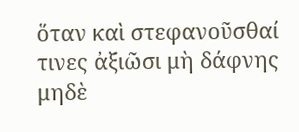ὅταν καὶ στεφανοῦσθαί τινες ἀξιῶσι μὴ δάφνης μηδὲ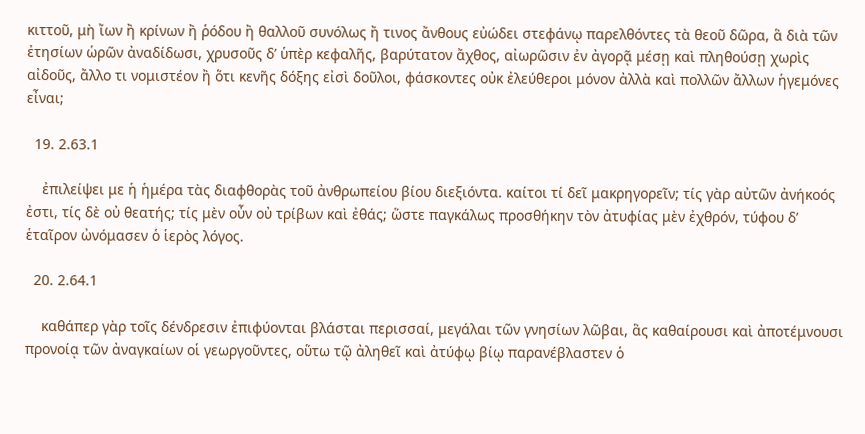κιττοῦ, μὴ ἴων ἢ κρίνων ἢ ῥόδου ἢ θαλλοῦ συνόλως ἤ τινος ἄνθους εὐώδει στεφάνῳ παρελθόντες τὰ θεοῦ δῶρα, ἃ διὰ τῶν ἐτησίων ὡρῶν ἀναδίδωσι, χρυσοῦς δ’ ὑπὲρ κεφαλῆς, βαρύτατον ἄχθος, αἰωρῶσιν ἐν ἀγορᾷ μέσῃ καὶ πληθούσῃ χωρὶς αἰδοῦς, ἄλλο τι νομιστέον ἢ ὅτι κενῆς δόξης εἰσὶ δοῦλοι, φάσκοντες οὐκ ἐλεύθεροι μόνον ἀλλὰ καὶ πολλῶν ἄλλων ἡγεμόνες εἶναι;

  19. 2.63.1

    ἐπιλείψει με ἡ ἡμέρα τὰς διαφθορὰς τοῦ ἀνθρωπείου βίου διεξιόντα. καίτοι τί δεῖ μακρηγορεῖν; τίς γὰρ αὐτῶν ἀνήκοός ἐστι, τίς δὲ οὐ θεατής; τίς μὲν οὖν οὐ τρίβων καὶ ἐθάς; ὥστε παγκάλως προσθήκην τὸν ἀτυφίας μὲν ἐχθρόν, τύφου δ’ ἑταῖρον ὠνόμασεν ὁ ἱερὸς λόγος.

  20. 2.64.1

    καθάπερ γὰρ τοῖς δένδρεσιν ἐπιφύονται βλάσται περισσαί, μεγάλαι τῶν γνησίων λῶβαι, ἃς καθαίρουσι καὶ ἀποτέμνουσι προνοίᾳ τῶν ἀναγκαίων οἱ γεωργοῦντες, οὕτω τῷ ἀληθεῖ καὶ ἀτύφῳ βίῳ παρανέβλαστεν ὁ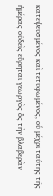κατεψευσμένος καὶ τετυφωμένος, οὗ μέχρι ταύτης τῆς ἡμέρας οὐδεὶς εὕρηται γεωργὸς ὃς τὴν βλαβερὰν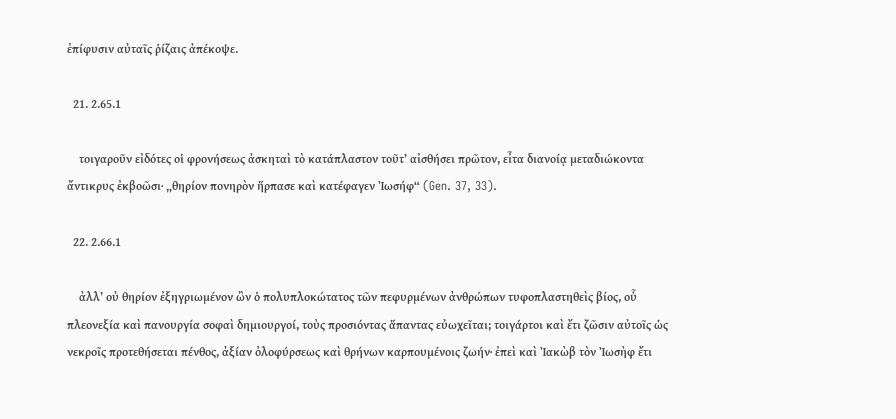ἐπίφυσιν αὐταῖς ῥίζαις ἀπέκοψε.

  21. 2.65.1

    τοιγαροῦν εἰδότες οἱ φρονήσεως ἀσκηταὶ τὸ κατάπλαστον τοῦτ’ αἰσθήσει πρῶτον, εἶτα διανοίᾳ μεταδιώκοντα ἄντικρυς ἐκβοῶσι· „θηρίον πονηρὸν ἥρπασε καὶ κατέφαγεν Ἰωσήφ“ (Gen. 37, 33).

  22. 2.66.1

    ἀλλ’ οὐ θηρίον ἐξηγριωμένον ὢν ὁ πολυπλοκώτατος τῶν πεφυρμένων ἀνθρώπων τυφοπλαστηθεὶς βίος, οὗ πλεονεξία καὶ πανουργία σοφαὶ δημιουργοί, τοὺς προσιόντας ἅπαντας εὐωχεῖται; τοιγάρτοι καὶ ἔτι ζῶσιν αὐτοῖς ὡς νεκροῖς προτεθήσεται πένθος, ἀξίαν ὀλοφύρσεως καὶ θρήνων καρπουμένοις ζωήν· ἐπεὶ καὶ Ἰακὼβ τὸν Ἰωσὴφ ἔτι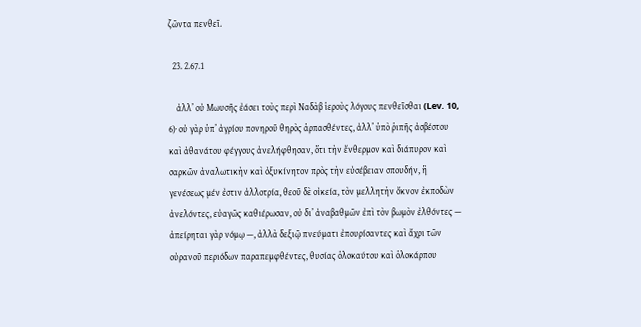ζῶντα πενθεῖ.

  23. 2.67.1

    ἀλλ’ οὐ Μωυσῆς ἐάσει τοὺς περὶ Ναδὰβ ἱεροὺς λόγους πενθεῖσθαι (Lev. 10, 6)· οὐ γὰρ ὑπ’ ἀγρίου πονηροῦ θηρὸς ἁρπασθέντες, ἀλλ’ ὑπὸ ῥιπῆς ἀσβέστου καὶ ἀθανάτου φέγγους ἀνελήφθησαν, ὅτι τὴν ἔνθερμον καὶ διάπυρον καὶ σαρκῶν ἀναλωτικὴν καὶ ὀξυκίνητον πρὸς τὴν εὐσέβειαν σπουδήν, ἣ γενέσεως μέν ἐστιν ἀλλοτρία, θεοῦ δὲ οἰκεία, τὸν μελλητὴν ὄκνον ἐκποδὼν ἀνελόντες, εὐαγῶς καθιέρωσαν, οὐ δι’ ἀναβαθμῶν ἐπὶ τὸν βωμὸν ἐλθόντες — ἀπείρηται γὰρ νόμῳ —, ἀλλὰ δεξιῷ πνεύματι ἐπουρίσαντες καὶ ἄχρι τῶν οὐρανοῦ περιόδων παραπεμφθέντες, θυσίας ὁλοκαύτου καὶ ὁλοκάρπου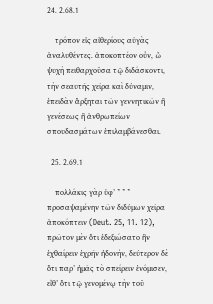24. 2.68.1

    τρόπον εἰς αἰθερίους αὐγὰς ἀναλυθέντες. ἀποκοπτέον οὖν, ὦ ψυχὴ πειθαρχοῦσα τῷ διδάσκοντι, τὴν σεαυτῆς χεῖρα καὶ δύναμιν, ἐπειδὰν ἄρξηται τῶν γεννητικῶν ἢ γενέσεως ἢ ἀνθρωπείων σπουδασμάτων ἐπιλαμβάνεσθαι.

  25. 2.69.1

    πολλάκις γὰρ ὑφ’ * * * προσαψαμένην τῶν διδύμων χεῖρα ἀποκόπτειν (Deut. 25, 11. 12), πρῶτον μὲν ὅτι ἐδεξιώσατο ἣν ἐχθαίρειν ἐχρῆν ἡδονήν, δεύτερον δὲ ὅτι παρ’ ἡμᾶς τὸ σπείρειν ἐνόμισεν, εἶθ’ ὅτι τῷ γενομένῳ τὴν τοῦ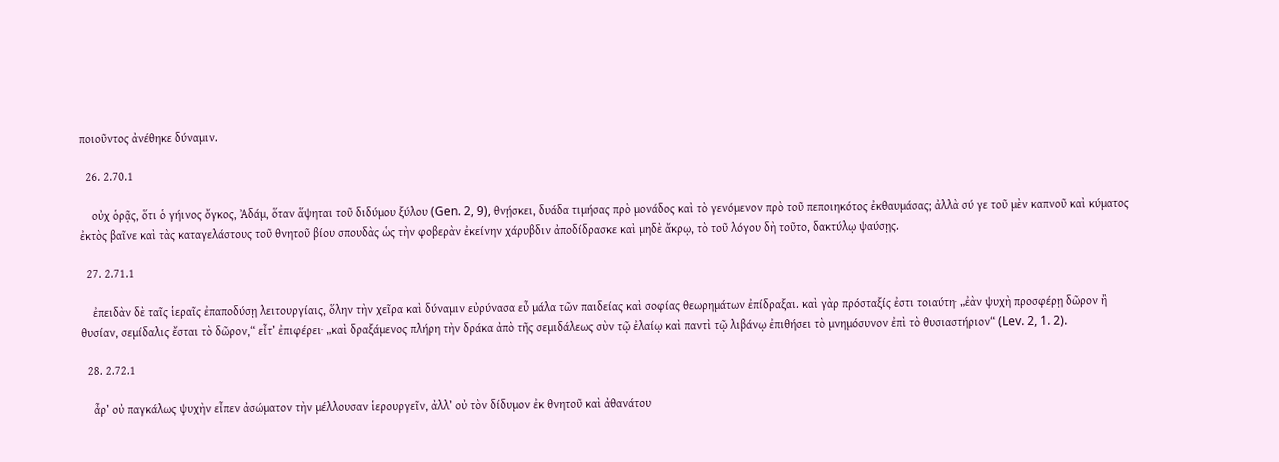ποιοῦντος ἀνέθηκε δύναμιν.

  26. 2.70.1

    οὐχ ὁρᾷς, ὅτι ὁ γήινος ὄγκος, Ἀδάμ, ὅταν ἅψηται τοῦ διδύμου ξύλου (Gen. 2, 9), θνῄσκει, δυάδα τιμήσας πρὸ μονάδος καὶ τὸ γενόμενον πρὸ τοῦ πεποιηκότος ἐκθαυμάσας; ἀλλὰ σύ γε τοῦ μὲν καπνοῦ καὶ κύματος ἐκτὸς βαῖνε καὶ τὰς καταγελάστους τοῦ θνητοῦ βίου σπουδὰς ὡς τὴν φοβερὰν ἐκείνην χάρυβδιν ἀποδίδρασκε καὶ μηδὲ ἄκρῳ, τὸ τοῦ λόγου δὴ τοῦτο, δακτύλῳ ψαύσῃς.

  27. 2.71.1

    ἐπειδὰν δὲ ταῖς ἱεραῖς ἐπαποδύσῃ λειτουργίαις, ὅλην τὴν χεῖρα καὶ δύναμιν εὐρύνασα εὖ μάλα τῶν παιδείας καὶ σοφίας θεωρημάτων ἐπίδραξαι. καὶ γὰρ πρόσταξίς ἐστι τοιαύτη· „ἐὰν ψυχὴ προσφέρῃ δῶρον ἢ θυσίαν, σεμίδαλις ἔσται τὸ δῶρον,“ εἶτ’ ἐπιφέρει· „καὶ δραξάμενος πλήρη τὴν δράκα ἀπὸ τῆς σεμιδάλεως σὺν τῷ ἐλαίῳ καὶ παντὶ τῷ λιβάνῳ ἐπιθήσει τὸ μνημόσυνον ἐπὶ τὸ θυσιαστήριον“ (Lev. 2, 1. 2).

  28. 2.72.1

    ἆρ’ οὐ παγκάλως ψυχὴν εἶπεν ἀσώματον τὴν μέλλουσαν ἱερουργεῖν, ἀλλ’ οὐ τὸν δίδυμον ἐκ θνητοῦ καὶ ἀθανάτου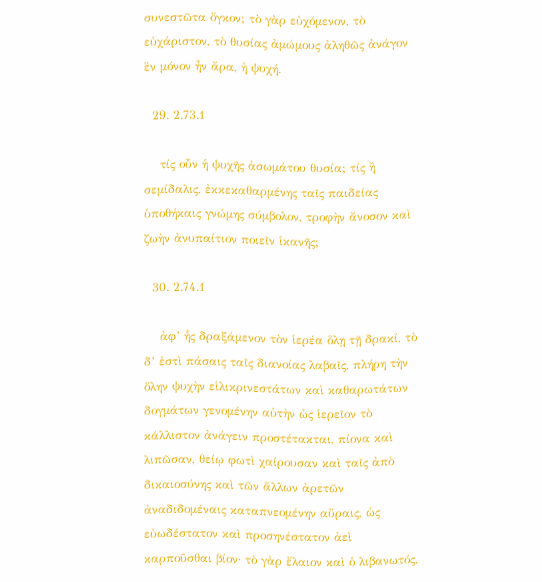συνεστῶτα ὄγκον; τὸ γὰρ εὐχόμενον, τὸ εὐχάριστον, τὸ θυσίας ἀμώμους ἀληθῶς ἀνάγον ἓν μόνον ἦν ἄρα, ἡ ψυχή.

  29. 2.73.1

    τίς οὖν ἡ ψυχῆς ἀσωμάτου θυσία; τίς ἢ σεμίδαλις, ἐκκεκαθαρμένης ταῖς παιδείας ὑποθήκαις γνώμης σύμβολον, τροφὴν ἄνοσον καὶ ζωὴν ἀνυπαίτιον ποιεῖν ἱκανῆς;

  30. 2.74.1

    ἀφ’ ἧς δραξάμενον τὸν ἱερέα ὅλῃ τῇ δρακί, τὸ δ’ ἐστὶ πάσαις ταῖς διανοίας λαβαῖς, πλήρη τὴν ὅλην ψυχὴν εἱλικρινεστάτων καὶ καθαρωτάτων δογμάτων γενομένην αὐτὴν ὡς ἱερεῖον τὸ κάλλιστον ἀνάγειν προστέτακται, πίονα καὶ λιπῶσαν, θείῳ φωτὶ χαίρουσαν καὶ ταῖς ἀπὸ δικαιοσύνης καὶ τῶν ἄλλων ἀρετῶν ἀναδιδομέναις καταπνεομένην αὔραις, ὡς εὐωδέστατον καὶ προσηνέστατον ἀεὶ καρποῦσθαι βίον· τὸ γὰρ ἔλαιον καὶ ὁ λιβανωτός,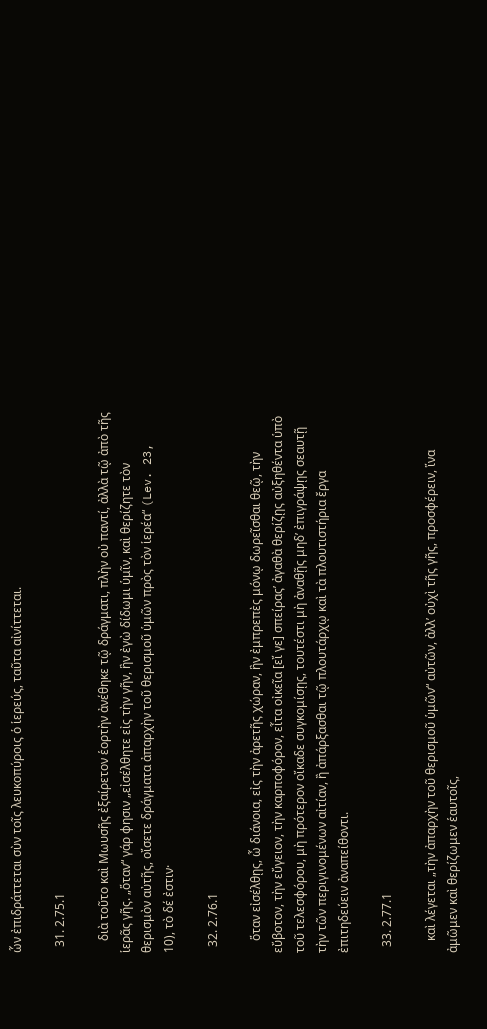ὧν ἐπιδράττεται σὺν τοῖς λευκοπύροις ὁ ἱερεύς, ταῦτα αἰνίττεται.

  31. 2.75.1

    διὰ τοῦτο καὶ Μωυσῆς ἐξαίρετον ἑορτὴν ἀνέθηκε τῷ δράγματι, πλὴν οὐ παντί, ἀλλὰ τῷ ἀπὸ τῆς ἱερᾶς γῆς. „ὅταν“ γάρ φησιν „εἰσέλθητε εἰς τὴν γῆν, ἣν ἐγὼ δίδωμι ὑμῖν, καὶ θερίζητε τὸν θερισμὸν αὐτῆς, οἴσετε δράγματα ἀπαρχὴν τοῦ θερισμοῦ ὑμῶν πρὸς τὸν ἱερέα“ (Lev. 23, 10), τὸ δέ ἐστιν·

  32. 2.76.1

    ὅταν εἰσέλθῃς, ὦ διάνοια, εἰς τὴν ἀρετῆς χώραν, ἣν ἐμπρεπὲς μόνῳ δωρεῖσθαι θεῷ, τὴν εὔβοτον, τὴν εὔγειον, τὴν καρποφόρον, εἶτα οἰκεῖα [εἴ γε] σπείρας’ ἀγαθὰ θερίζῃς αὐξηθέντα ὑπὸ τοῦ τελεσφόρου, μὴ πρότερον οἴκαδε συγκομίσῃς, τουτέστι μὴ ἀναθῇς μηδ’ ἐπιγράψῃς σεαυτῇ τὴν τῶν περιγινομένων αἰτίαν, ἢ ἀπάρξασθαι τῷ πλουτάρχῳ καὶ τὰ πλουτιστήρια ἔργα ἐπιτηδεύειν ἀναπείθοντι.

  33. 2.77.1

    καὶ λέγεται „τὴν ἀπαρχὴν τοῦ θερισμοῦ ὑμῶν“ αὐτῶν, ἀλλ’ οὐχὶ τῆς γῆς, προσφέρειν, ἵνα ἀμῶμεν καὶ θερίζωμεν ἑαυτοῖς,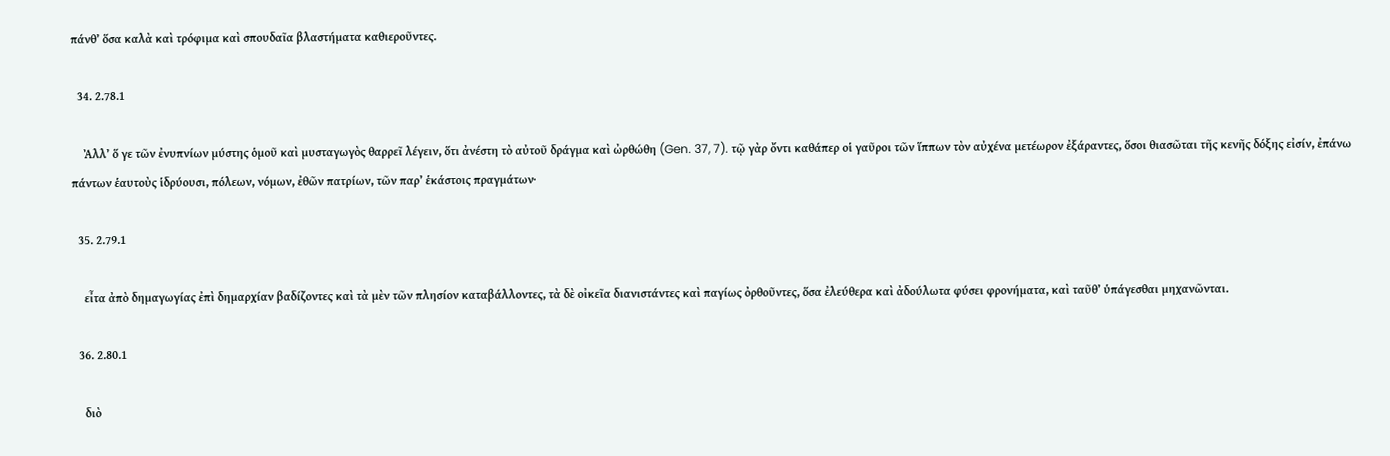πάνθ’ ὅσα καλὰ καὶ τρόφιμα καὶ σπουδαῖα βλαστήματα καθιεροῦντες.

  34. 2.78.1

    Ἀλλ’ ὅ γε τῶν ἐνυπνίων μύστης ὁμοῦ καὶ μυσταγωγὸς θαρρεῖ λέγειν, ὅτι ἀνέστη τὸ αὐτοῦ δράγμα καὶ ὠρθώθη (Gen. 37, 7). τῷ γὰρ ὄντι καθάπερ οἱ γαῦροι τῶν ἵππων τὸν αὐχένα μετέωρον ἐξάραντες, ὅσοι θιασῶται τῆς κενῆς δόξης εἰσίν, ἐπάνω πάντων ἑαυτοὺς ἱδρύουσι, πόλεων, νόμων, ἐθῶν πατρίων, τῶν παρ’ ἑκάστοις πραγμάτων·

  35. 2.79.1

    εἶτα ἀπὸ δημαγωγίας ἐπὶ δημαρχίαν βαδίζοντες καὶ τὰ μὲν τῶν πλησίον καταβάλλοντες, τὰ δὲ οἰκεῖα διανιστάντες καὶ παγίως ὀρθοῦντες, ὅσα ἐλεύθερα καὶ ἀδούλωτα φύσει φρονήματα, καὶ ταῦθ’ ὑπάγεσθαι μηχανῶνται.

  36. 2.80.1

    διὸ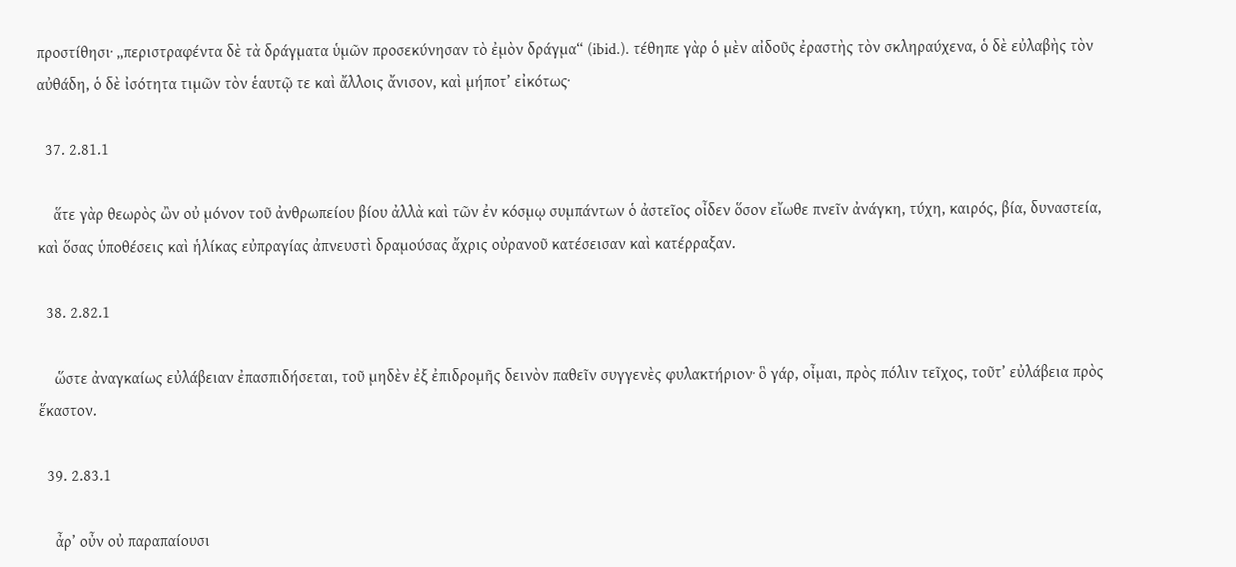προστίθησι· „περιστραφέντα δὲ τὰ δράγματα ὑμῶν προσεκύνησαν τὸ ἐμὸν δράγμα“ (ibid.). τέθηπε γὰρ ὁ μὲν αἰδοῦς ἐραστὴς τὸν σκληραύχενα, ὁ δὲ εὐλαβὴς τὸν αὐθάδη, ὁ δὲ ἰσότητα τιμῶν τὸν ἑαυτῷ τε καὶ ἄλλοις ἄνισον, καὶ μήποτ’ εἰκότως·

  37. 2.81.1

    ἅτε γὰρ θεωρὸς ὢν οὐ μόνον τοῦ ἀνθρωπείου βίου ἀλλὰ καὶ τῶν ἐν κόσμῳ συμπάντων ὁ ἀστεῖος οἶδεν ὅσον εἴωθε πνεῖν ἀνάγκη, τύχη, καιρός, βία, δυναστεία, καὶ ὅσας ὑποθέσεις καὶ ἡλίκας εὐπραγίας ἀπνευστὶ δραμούσας ἄχρις οὐρανοῦ κατέσεισαν καὶ κατέρραξαν.

  38. 2.82.1

    ὥστε ἀναγκαίως εὐλάβειαν ἐπασπιδήσεται, τοῦ μηδὲν ἐξ ἐπιδρομῆς δεινὸν παθεῖν συγγενὲς φυλακτήριον· ὃ γάρ, οἶμαι, πρὸς πόλιν τεῖχος, τοῦτ’ εὐλάβεια πρὸς ἕκαστον.

  39. 2.83.1

    ἆρ’ οὖν οὐ παραπαίουσι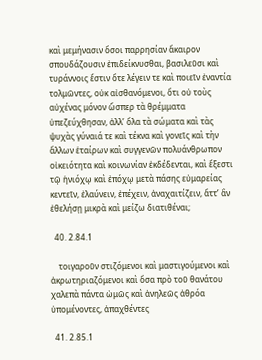καὶ μεμήνασιν ὅσοι παρρησίαν ἄκαιρον σπουδάζουσιν ἐπιδείκνυσθαι, βασιλεῦσι καὶ τυράννοις ἔστιν ὅτε λέγειν τε καὶ ποιεῖν ἐναντία τολμῶντες, οὐκ αἰσθανόμενοι, ὅτι οὐ τοὺς αὐχένας μόνον ὥσπερ τὰ θρέμματα ὑπεζεύχθησαν, ἀλλ’ ὅλα τὰ σώματα καὶ τὰς ψυχὰς γύναιά τε καὶ τέκνα καὶ γονεῖς καὶ τὴν ἄλλων ἑταίρων καὶ συγγενῶν πολυάνθρωπον οἰκειότητα καὶ κοινωνίαν ἐκδέδενται, καὶ ἔξεστι τῷ ἡνιόχῳ καὶ ἐπόχῳ μετὰ πάσης εὐμαρείας κεντεῖν, ἐλαύνειν, ἐπέχειν, ἀναχαιτίζειν, ἅττ’ ἂν ἐθελήσῃ μικρὰ καὶ μείζω διατιθέναι;

  40. 2.84.1

    τοιγαροῦν στιζόμενοι καὶ μαστιγούμενοι καὶ ἀκρωτηριαζόμενοι καὶ ὅσα πρὸ τοῦ θανάτου χαλεπὰ πάντα ὠμῶς καὶ ἀνηλεῶς ἀθρόα ὑπομένοντες, ἀπαχθέντες

  41. 2.85.1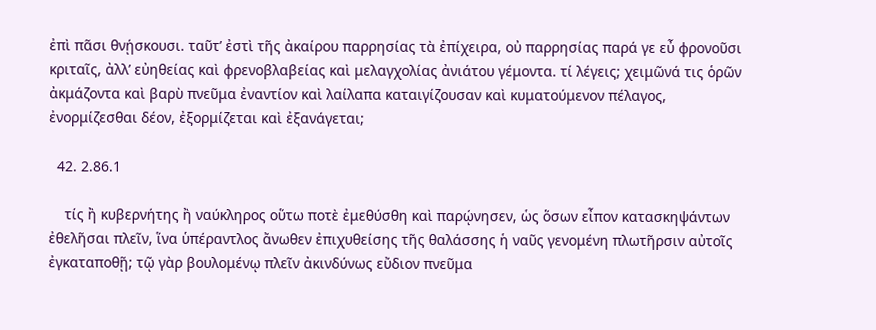ἐπὶ πᾶσι θνῄσκουσι. ταῦτ’ ἐστὶ τῆς ἀκαίρου παρρησίας τὰ ἐπίχειρα, οὐ παρρησίας παρά γε εὖ φρονοῦσι κριταῖς, ἀλλ’ εὐηθείας καὶ φρενοβλαβείας καὶ μελαγχολίας ἀνιάτου γέμοντα. τί λέγεις; χειμῶνά τις ὁρῶν ἀκμάζοντα καὶ βαρὺ πνεῦμα ἐναντίον καὶ λαίλαπα καταιγίζουσαν καὶ κυματούμενον πέλαγος, ἐνορμίζεσθαι δέον, ἐξορμίζεται καὶ ἐξανάγεται;

  42. 2.86.1

    τίς ἢ κυβερνήτης ἢ ναύκληρος οὕτω ποτὲ ἐμεθύσθη καὶ παρῴνησεν, ὡς ὅσων εἶπον κατασκηψάντων ἐθελῆσαι πλεῖν, ἵνα ὑπέραντλος ἄνωθεν ἐπιχυθείσης τῆς θαλάσσης ἡ ναῦς γενομένη πλωτῆρσιν αὐτοῖς ἐγκαταποθῇ; τῷ γὰρ βουλομένῳ πλεῖν ἀκινδύνως εὔδιον πνεῦμα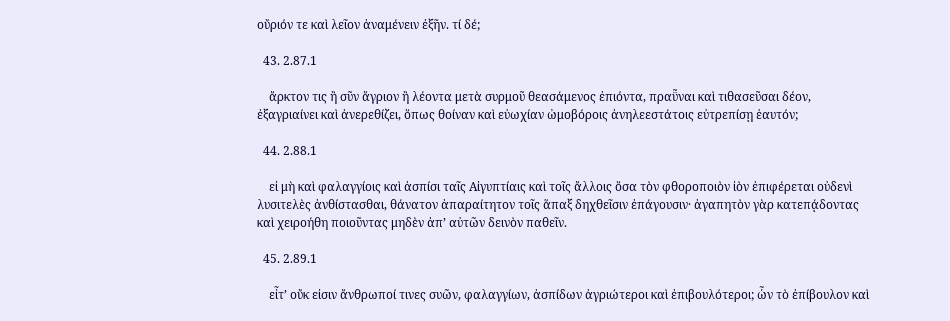οὔριόν τε καὶ λεῖον ἀναμένειν ἐξῆν. τί δέ;

  43. 2.87.1

    ἄρκτον τις ἢ σῦν ἄγριον ἢ λέοντα μετὰ συρμοῦ θεασάμενος ἐπιόντα, πραῧναι καὶ τιθασεῦσαι δέον, ἐξαγριαίνει καὶ ἀνερεθίζει, ὅπως θοίναν καὶ εὐωχίαν ὠμοβόροις ἀνηλεεστάτοις εὐτρεπίσῃ ἑαυτόν;

  44. 2.88.1

    εἰ μὴ καὶ φαλαγγίοις καὶ ἀσπίσι ταῖς Αἰγυπτίαις καὶ τοῖς ἄλλοις ὅσα τὸν φθοροποιὸν ἰὸν ἐπιφέρεται οὐδενὶ λυσιτελὲς ἀνθίστασθαι, θάνατον ἀπαραίτητον τοῖς ἅπαξ δηχθεῖσιν ἐπάγουσιν· ἀγαπητὸν γὰρ κατεπᾴδοντας καὶ χειροήθη ποιοῦντας μηδὲν ἀπ’ αὐτῶν δεινὸν παθεῖν.

  45. 2.89.1

    εἶτ’ οὔκ εἰσιν ἄνθρωποί τινες συῶν, φαλαγγίων, ἀσπίδων ἀγριώτεροι καὶ ἐπιβουλότεροι; ὧν τὸ ἐπίβουλον καὶ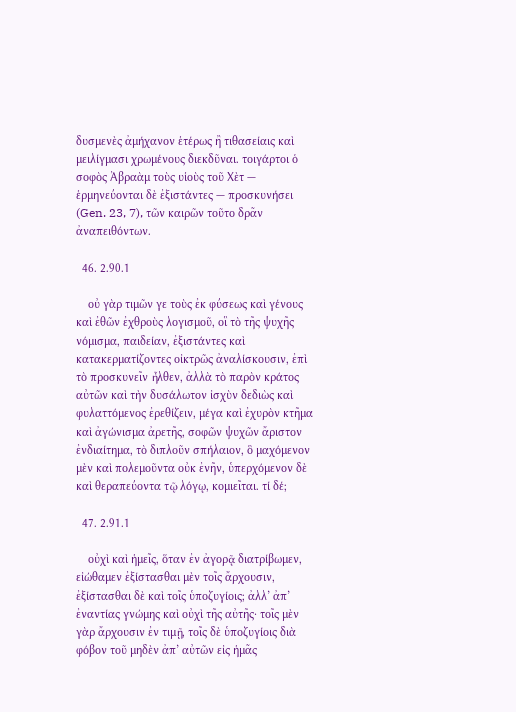δυσμενὲς ἀμήχανον ἑτέρως ἢ τιθασείαις καὶ μειλίγμασι χρωμένους διεκδῦναι. τοιγάρτοι ὁ σοφὸς Ἀβραὰμ τοὺς υἱοὺς τοῦ Χὲτ — ἑρμηνεύονται δὲ ἐξιστάντες — προσκυνήσει (Gen. 23, 7), τῶν καιρῶν τοῦτο δρᾶν ἀναπειθόντων.

  46. 2.90.1

    οὐ γὰρ τιμῶν γε τοὺς ἐκ φύσεως καὶ γένους καὶ ἐθῶν ἐχθροὺς λογισμοῦ, οἳ τὸ τῆς ψυχῆς νόμισμα, παιδείαν, ἐξιστάντες καὶ κατακερματίζοντες οἰκτρῶς ἀναλίσκουσιν, ἐπὶ τὸ προσκυνεῖν ἦλθεν, ἀλλὰ τὸ παρὸν κράτος αὐτῶν καὶ τὴν δυσάλωτον ἰσχὺν δεδιὼς καὶ φυλαττόμενος ἐρεθίζειν, μέγα καὶ ἐχυρὸν κτῆμα καὶ ἀγώνισμα ἀρετῆς, σοφῶν ψυχῶν ἄριστον ἐνδιαίτημα, τὸ διπλοῦν σπήλαιον, ὃ μαχόμενον μὲν καὶ πολεμοῦντα οὐκ ἐνῆν, ὑπερχόμενον δὲ καὶ θεραπεύοντα τῷ λόγῳ, κομιεῖται. τί δέ;

  47. 2.91.1

    οὐχὶ καὶ ἡμεῖς, ὅταν ἐν ἀγορᾷ διατρίβωμεν, εἰώθαμεν ἐξίστασθαι μὲν τοῖς ἄρχουσιν, ἐξίστασθαι δὲ καὶ τοῖς ὑποζυγίοις; ἀλλ’ ἀπ’ ἐναντίας γνώμης καὶ οὐχὶ τῆς αὐτῆς· τοῖς μὲν γὰρ ἄρχουσιν ἐν τιμῇ, τοῖς δὲ ὑποζυγίοις διὰ φόβον τοῦ μηδὲν ἀπ’ αὐτῶν εἰς ἡμᾶς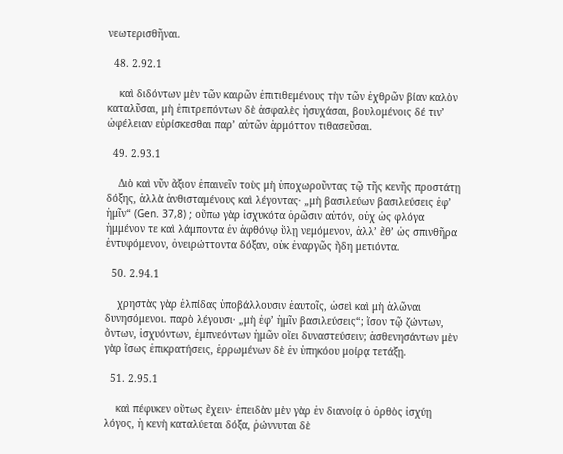νεωτερισθῆναι.

  48. 2.92.1

    καὶ διδόντων μὲν τῶν καιρῶν ἐπιτιθεμένους τὴν τῶν ἐχθρῶν βίαν καλὸν καταλῦσαι, μὴ ἐπιτρεπόντων δὲ ἀσφαλὲς ἡσυχάσαι, βουλομένοις δέ τιν’ ὠφέλειαν εὑρίσκεσθαι παρ’ αὐτῶν ἁρμόττον τιθασεῦσαι.

  49. 2.93.1

    Διὸ καὶ νῦν ἄξιον ἐπαινεῖν τοὺς μὴ ὑποχωροῦντας τῷ τῆς κενῆς προστάτῃ δόξης, ἀλλὰ ἀνθισταμένους καὶ λέγοντας· „μὴ βασιλεύων βασιλεύσεις ἐφ’ ἡμῖν“ (Gen. 37,8) ; οὔπω γὰρ ἰσχυκότα ὁρῶσιν αὐτόν, οὐχ ὡς φλόγα ἡμμένον τε καὶ λάμποντα ἐν ἀφθόνῳ ὕλῃ νεμόμενον, ἀλλ’ ἔθ’ ὡς σπινθῆρα ἐντυφόμενον, ὀνειρώττοντα δόξαν, οὐκ ἐναργῶς ἤδη μετιόντα.

  50. 2.94.1

    χρηστὰς γὰρ ἐλπίδας ὑποβάλλουσιν ἑαυτοῖς, ὡσεὶ καὶ μὴ ἁλῶναι δυνησόμενοι. παρὸ λέγουσι· „μὴ ἐφ’ ἡμῖν βασιλεύσεις“; ἴσον τῷ ζώντων, ὄντων, ἰσχυόντων, ἐμπνεόντων ἡμῶν οἴει δυναστεύσειν; ἀσθενησάντων μὲν γὰρ ἴσως ἐπικρατήσεις, ἐρρωμένων δὲ ἐν ὑπηκόου μοίρᾳ τετάξῃ.

  51. 2.95.1

    καὶ πέφυκεν οὕτως ἔχειν· ἐπειδὰν μὲν γὰρ ἐν διανοίᾳ ὁ ὀρθὸς ἰσχύῃ λόγος, ἡ κενὴ καταλύεται δόξα, ῥώννυται δὲ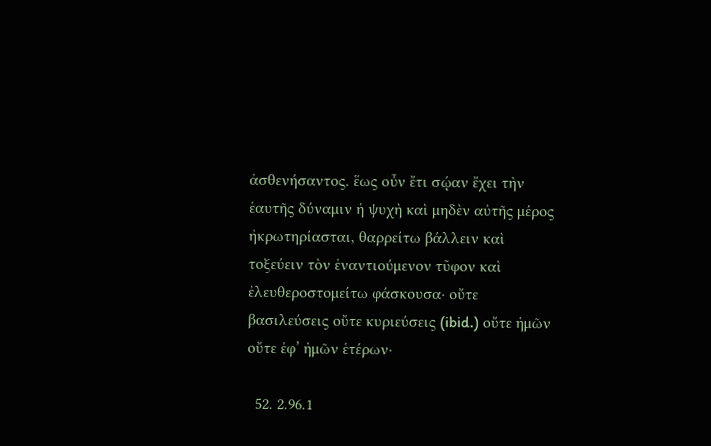ἀσθενήσαντος. ἕως οὖν ἔτι σῴαν ἔχει τὴν ἑαυτῆς δύναμιν ἡ ψυχὴ καὶ μηδὲν αὐτῆς μέρος ἠκρωτηρίασται, θαρρείτω βάλλειν καὶ τοξεύειν τὸν ἐναντιούμενον τῦφον καὶ ἐλευθεροστομείτω φάσκουσα· οὔτε βασιλεύσεις οὔτε κυριεύσεις (ibid.) οὔτε ἡμῶν οὔτε ἐφ’ ἡμῶν ἑτέρων·

  52. 2.96.1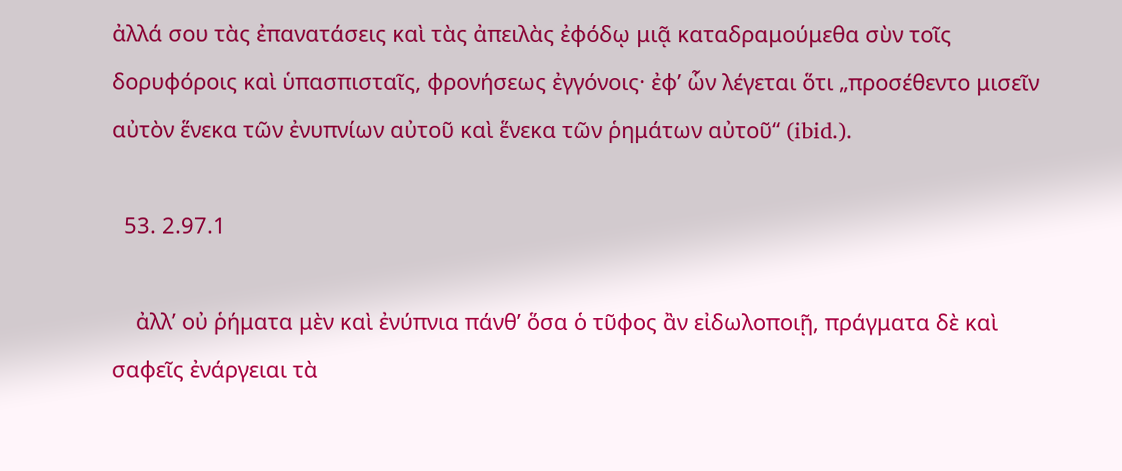ἀλλά σου τὰς ἐπανατάσεις καὶ τὰς ἀπειλὰς ἐφόδῳ μιᾷ καταδραμούμεθα σὺν τοῖς δορυφόροις καὶ ὑπασπισταῖς, φρονήσεως ἐγγόνοις· ἐφ’ ὧν λέγεται ὅτι „προσέθεντο μισεῖν αὐτὸν ἕνεκα τῶν ἐνυπνίων αὐτοῦ καὶ ἕνεκα τῶν ῥημάτων αὐτοῦ“ (ibid.).

  53. 2.97.1

    ἀλλ’ οὐ ῥήματα μὲν καὶ ἐνύπνια πάνθ’ ὅσα ὁ τῦφος ἂν εἰδωλοποιῇ, πράγματα δὲ καὶ σαφεῖς ἐνάργειαι τὰ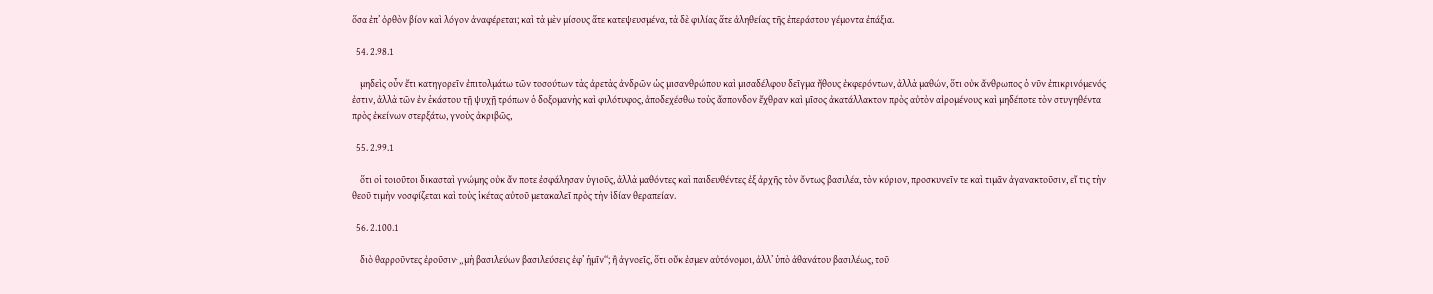ὅσα ἐπ’ ὀρθὸν βίον καὶ λόγον ἀναφέρεται; καὶ τὰ μὲν μίσους ἅτε κατεψευσμένα, τὰ δὲ φιλίας ἅτε ἀληθείας τῆς ἐπεράστου γέμοντα ἐπάξια.

  54. 2.98.1

    μηδεὶς οὖν ἔτι κατηγορεῖν ἐπιτολμάτω τῶν τοσούτων τὰς ἀρετὰς ἀνδρῶν ὡς μισανθρώπου καὶ μισαδέλφου δεῖγμα ἤθους ἐκφερόντων, ἀλλὰ μαθών, ὅτι οὐκ ἄνθρωπος ὁ νῦν ἐπικρινόμενός ἐστιν, ἀλλὰ τῶν ἐν ἑκάστου τῇ ψυχῇ τρόπων ὁ δοξομανὴς καὶ φιλότυφος, ἀποδεχέσθω τοὺς ἄσπονδον ἔχθραν καὶ μῖσος ἀκατάλλακτον πρὸς αὐτὸν αἰρομένους καὶ μηδέποτε τὸν στυγηθέντα πρὸς ἐκείνων στερξάτω, γνοὺς ἀκριβῶς,

  55. 2.99.1

    ὅτι οἱ τοιοῦτοι δικασταὶ γνώμης οὐκ ἄν ποτε ἐσφάλησαν ὑγιοῦς, ἀλλὰ μαθόντες καὶ παιδευθέντες ἐξ ἀρχῆς τὸν ὄντως βασιλέα, τὸν κύριον, προσκυνεῖν τε καὶ τιμᾶν ἀγανακτοῦσιν, εἴ τις τὴν θεοῦ τιμὴν νοσφίζεται καὶ τοὺς ἱκέτας αὐτοῦ μετακαλεῖ πρὸς τὴν ἰδίαν θεραπείαν.

  56. 2.100.1

    διὸ θαρροῦντες ἐροῦσιν· „μὴ βασιλεύων βασιλεύσεις ἐφ’ ἡμῖν“; ἢ ἀγνοεῖς, ὅτι οὔκ ἐσμεν αὐτόνομοι, ἀλλ’ ὑπὸ ἀθανάτου βασιλέως, τοῦ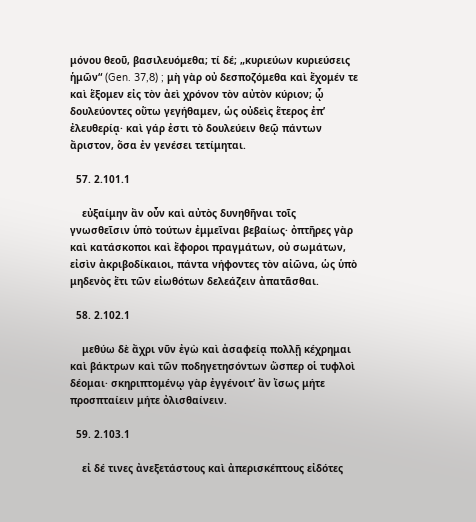μόνου θεοῦ, βασιλευόμεθα; τί δέ; „κυριεύων κυριεύσεις ἡμῶν“ (Gen. 37,8) ; μὴ γὰρ οὐ δεσποζόμεθα καὶ ἔχομέν τε καὶ ἕξομεν εἰς τὸν ἀεὶ χρόνον τὸν αὐτὸν κύριον; ᾧ δουλεύοντες οὕτω γεγήθαμεν, ὡς οὐδεὶς ἕτερος ἐπ’ ἐλευθερίᾳ· καὶ γάρ ἐστι τὸ δουλεύειν θεῷ πάντων ἄριστον, ὅσα ἐν γενέσει τετίμηται.

  57. 2.101.1

    εὐξαίμην ἂν οὖν καὶ αὐτὸς δυνηθῆναι τοῖς γνωσθεῖσιν ὑπὸ τούτων ἐμμεῖναι βεβαίως· ὀπτῆρες γὰρ καὶ κατάσκοποι καὶ ἔφοροι πραγμάτων, οὐ σωμάτων, εἰσὶν ἀκριβοδίκαιοι, πάντα νήφοντες τὸν αἰῶνα, ὡς ὑπὸ μηδενὸς ἔτι τῶν εἰωθότων δελεάζειν ἀπατᾶσθαι.

  58. 2.102.1

    μεθύω δὲ ἄχρι νῦν ἐγὼ καὶ ἀσαφείᾳ πολλῇ κέχρημαι καὶ βάκτρων καὶ τῶν ποδηγετησόντων ὥσπερ οἱ τυφλοὶ δέομαι· σκηριπτομένῳ γὰρ ἐγγένοιτ’ ἂν ἴσως μήτε προσπταίειν μήτε ὀλισθαίνειν.

  59. 2.103.1

    εἰ δέ τινες ἀνεξετάστους καὶ ἀπερισκέπτους εἰδότες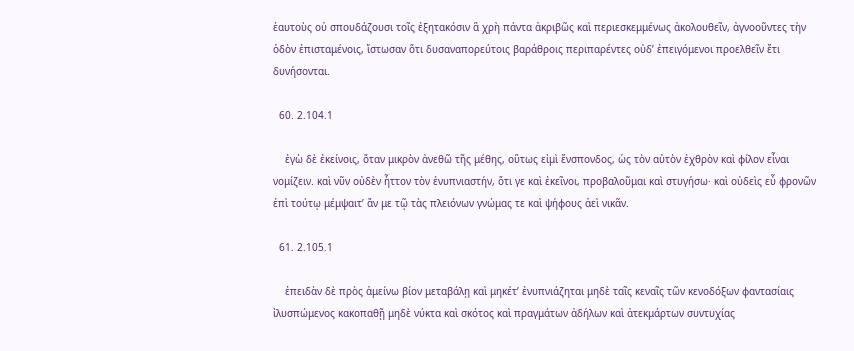ἑαυτοὺς οὐ σπουδάζουσι τοῖς ἐξητακόσιν ἃ χρὴ πάντα ἀκριβῶς καὶ περιεσκεμμένως ἀκολουθεῖν, ἀγνοοῦντες τὴν ὁδὸν ἐπισταμένοις, ἴστωσαν ὅτι δυσαναπορεύτοις βαράθροις περιπαρέντες οὐδ’ ἐπειγόμενοι προελθεῖν ἔτι δυνήσονται.

  60. 2.104.1

    ἐγὼ δὲ ἐκείνοις, ὅταν μικρὸν ἀνεθῶ τῆς μέθης, οὕτως εἰμὶ ἔνσπονδος, ὡς τὸν αὐτὸν ἐχθρὸν καὶ φίλον εἶναι νομίζειν. καὶ νῦν οὐδὲν ἧττον τὸν ἐνυπνιαστήν, ὅτι γε καὶ ἐκεῖνοι, προβαλοῦμαι καὶ στυγήσω· καὶ οὐδεὶς εὖ φρονῶν ἐπὶ τούτῳ μέμψαιτ’ ἄν με τῷ τὰς πλειόνων γνώμας τε καὶ ψήφους ἀεὶ νικᾶν.

  61. 2.105.1

    ἐπειδὰν δὲ πρὸς ἀμείνω βίον μεταβάλῃ καὶ μηκέτ’ ἐνυπνιάζηται μηδὲ ταῖς κεναῖς τῶν κενοδόξων φαντασίαις ἰλυσπώμενος κακοπαθῇ μηδὲ νύκτα καὶ σκότος καὶ πραγμάτων ἀδήλων καὶ ἀτεκμάρτων συντυχίας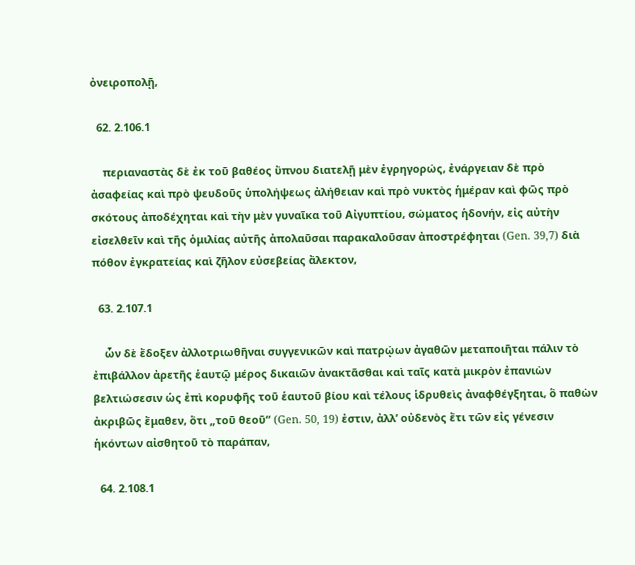ὀνειροπολῇ,

  62. 2.106.1

    περιαναστὰς δὲ ἐκ τοῦ βαθέος ὕπνου διατελῇ μὲν ἐγρηγορώς, ἐνάργειαν δὲ πρὸ ἀσαφείας καὶ πρὸ ψευδοῦς ὑπολήψεως ἀλήθειαν καὶ πρὸ νυκτὸς ἡμέραν καὶ φῶς πρὸ σκότους ἀποδέχηται καὶ τὴν μὲν γυναῖκα τοῦ Αἰγυπτίου, σώματος ἡδονήν, εἰς αὐτὴν εἰσελθεῖν καὶ τῆς ὁμιλίας αὐτῆς ἀπολαῦσαι παρακαλοῦσαν ἀποστρέφηται (Gen. 39,7) διὰ πόθον ἐγκρατείας καὶ ζῆλον εὐσεβείας ἄλεκτον,

  63. 2.107.1

    ὧν δὲ ἔδοξεν ἀλλοτριωθῆναι συγγενικῶν καὶ πατρῴων ἀγαθῶν μεταποιῆται πάλιν τὸ ἐπιβάλλον ἀρετῆς ἑαυτῷ μέρος δικαιῶν ἀνακτᾶσθαι καὶ ταῖς κατὰ μικρὸν ἐπανιὼν βελτιώσεσιν ὡς ἐπὶ κορυφῆς τοῦ ἑαυτοῦ βίου καὶ τέλους ἱδρυθεὶς ἀναφθέγξηται, ὃ παθὼν ἀκριβῶς ἔμαθεν, ὅτι „τοῦ θεοῦ“ (Gen. 50, 19) ἐστιν, ἀλλ’ οὐδενὸς ἔτι τῶν εἰς γένεσιν ἡκόντων αἰσθητοῦ τὸ παράπαν,

  64. 2.108.1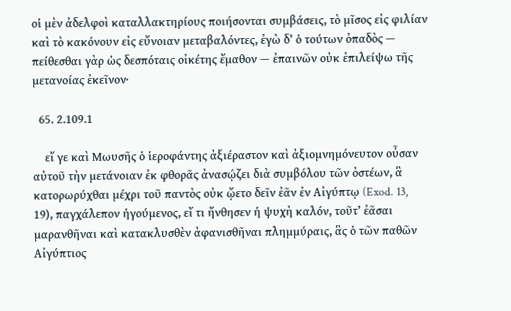οἱ μὲν ἀδελφοὶ καταλλακτηρίους ποιήσονται συμβάσεις, τὸ μῖσος εἰς φιλίαν καὶ τὸ κακόνουν εἰς εὔνοιαν μεταβαλόντες, ἐγὼ δ’ ὁ τούτων ὀπαδὸς — πείθεσθαι γὰρ ὡς δεσπόταις οἰκέτης ἔμαθον — ἐπαινῶν οὐκ ἐπιλείψω τῆς μετανοίας ἐκεῖνον·

  65. 2.109.1

    εἴ γε καὶ Μωυσῆς ὁ ἱεροφάντης ἀξιέραστον καὶ ἀξιομνημόνευτον οὖσαν αὐτοῦ τὴν μετάνοιαν ἐκ φθορᾶς ἀνασῴζει διὰ συμβόλου τῶν ὀστέων, ἃ κατορωρύχθαι μέχρι τοῦ παντὸς οὐκ ᾤετο δεῖν ἐᾶν ἐν Αἰγύπτῳ (Exod. 13, 19), παγχάλεπον ἡγούμενος, εἴ τι ἤνθησεν ἡ ψυχὴ καλόν, τοῦτ’ ἐᾶσαι μαρανθῆναι καὶ κατακλυσθὲν ἀφανισθῆναι πλημμύραις, ἃς ὁ τῶν παθῶν Αἰγύπτιος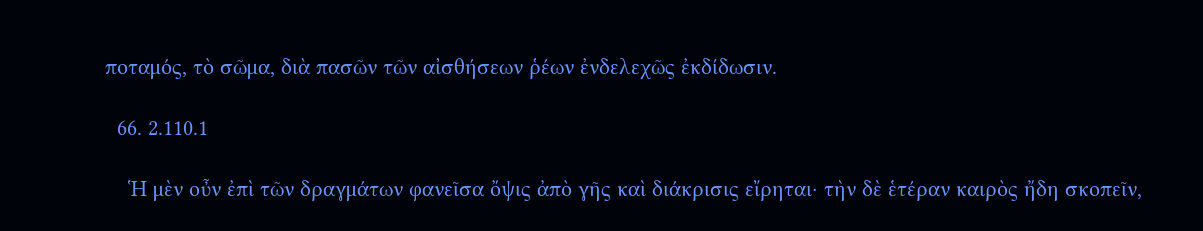ποταμός, τὸ σῶμα, διὰ πασῶν τῶν αἰσθήσεων ῥέων ἐνδελεχῶς ἐκδίδωσιν.

  66. 2.110.1

    Ἡ μὲν οὖν ἐπὶ τῶν δραγμάτων φανεῖσα ὄψις ἀπὸ γῆς καὶ διάκρισις εἴρηται· τὴν δὲ ἑτέραν καιρὸς ἤδη σκοπεῖν,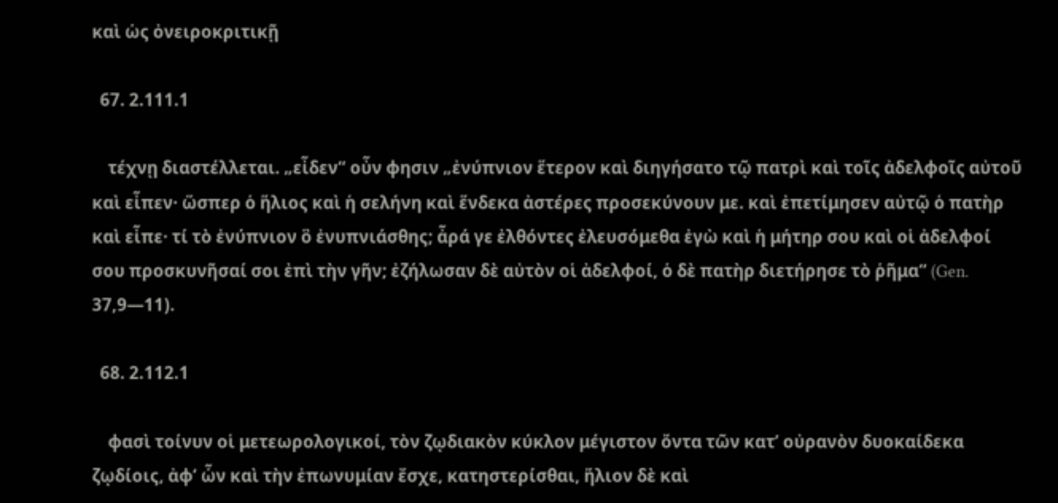καὶ ὡς ὀνειροκριτικῇ

  67. 2.111.1

    τέχνῃ διαστέλλεται. „εἶδεν“ οὖν φησιν „ἐνύπνιον ἕτερον καὶ διηγήσατο τῷ πατρὶ καὶ τοῖς ἀδελφοῖς αὐτοῦ καὶ εἶπεν· ὥσπερ ὁ ἥλιος καὶ ἡ σελήνη καὶ ἕνδεκα ἀστέρες προσεκύνουν με. καὶ ἐπετίμησεν αὐτῷ ὁ πατὴρ καὶ εἶπε· τί τὸ ἐνύπνιον ὃ ἐνυπνιάσθης; ἆρά γε ἐλθόντες ἐλευσόμεθα ἐγὼ καὶ ἡ μήτηρ σου καὶ οἱ ἀδελφοί σου προσκυνῆσαί σοι ἐπὶ τὴν γῆν; ἐζήλωσαν δὲ αὐτὸν οἱ ἀδελφοί, ὁ δὲ πατὴρ διετήρησε τὸ ῥῆμα“ (Gen. 37,9—11).

  68. 2.112.1

    φασὶ τοίνυν οἱ μετεωρολογικοί, τὸν ζῳδιακὸν κύκλον μέγιστον ὄντα τῶν κατ’ οὐρανὸν δυοκαίδεκα ζῳδίοις, ἀφ’ ὧν καὶ τὴν ἐπωνυμίαν ἔσχε, κατηστερίσθαι, ἥλιον δὲ καὶ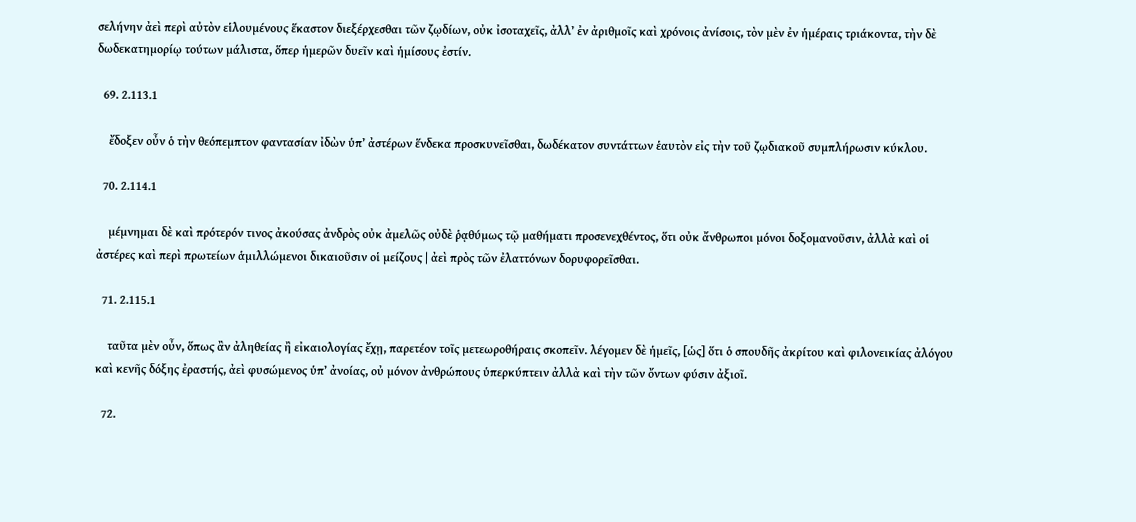σελήνην ἀεὶ περὶ αὐτὸν εἱλουμένους ἕκαστον διεξέρχεσθαι τῶν ζῳδίων, οὐκ ἰσοταχεῖς, ἀλλ’ ἐν ἀριθμοῖς καὶ χρόνοις ἀνίσοις, τὸν μὲν ἐν ἡμέραις τριάκοντα, τὴν δὲ δωδεκατημορίῳ τούτων μάλιστα, ὅπερ ἡμερῶν δυεῖν καὶ ἡμίσους ἐστίν.

  69. 2.113.1

    ἔδοξεν οὖν ὁ τὴν θεόπεμπτον φαντασίαν ἰδὼν ὑπ’ ἀστέρων ἕνδεκα προσκυνεῖσθαι, δωδέκατον συντάττων ἑαυτὸν εἰς τὴν τοῦ ζῳδιακοῦ συμπλήρωσιν κύκλου.

  70. 2.114.1

    μέμνημαι δὲ καὶ πρότερόν τινος ἀκούσας ἀνδρὸς οὐκ ἀμελῶς οὐδὲ ῥᾳθύμως τῷ μαθήματι προσενεχθέντος, ὅτι οὐκ ἄνθρωποι μόνοι δοξομανοῦσιν, ἀλλὰ καὶ οἱ ἀστέρες καὶ περὶ πρωτείων ἁμιλλώμενοι δικαιοῦσιν οἱ μείζους | ἀεὶ πρὸς τῶν ἐλαττόνων δορυφορεῖσθαι.

  71. 2.115.1

    ταῦτα μὲν οὖν, ὅπως ἂν ἀληθείας ἢ εἰκαιολογίας ἔχῃ, παρετέον τοῖς μετεωροθήραις σκοπεῖν. λέγομεν δὲ ἡμεῖς, [ὡς] ὅτι ὁ σπουδῆς ἀκρίτου καὶ φιλονεικίας ἀλόγου καὶ κενῆς δόξης ἐραστής, ἀεὶ φυσώμενος ὑπ’ ἀνοίας, οὐ μόνον ἀνθρώπους ὑπερκύπτειν ἀλλὰ καὶ τὴν τῶν ὄντων φύσιν ἀξιοῖ.

  72.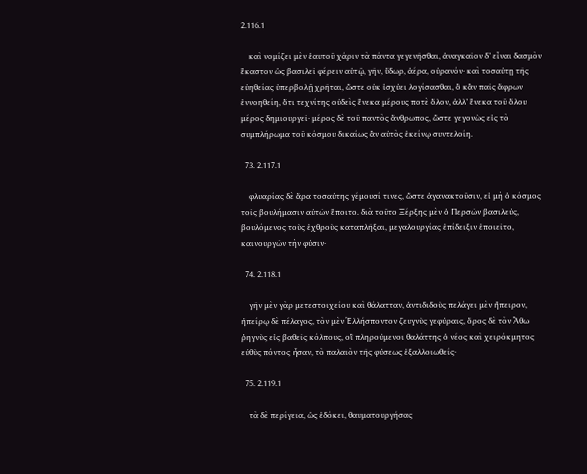2.116.1

    καὶ νομίζει μὲν ἑαυτοῦ χάριν τὰ πάντα γεγενῆσθαι, ἀναγκαῖον δ’ εἶναι δασμὸν ἕκαστον ὡς βασιλεῖ φέρειν αὑτῷ, γῆν, ὕδωρ, ἀέρα, οὐρανόν· καὶ τοσαύτῃ τῆς εὐηθείας ὑπερβολῇ χρῆται, ὥστε οὐκ ἰσχύει λογίσασθαι, ὃ κἂν παῖς ἄφρων ἐννοηθείη, ὅτι τεχνίτης οὐδεὶς ἕνεκα μέρους ποτὲ ὅλον, ἀλλ’ ἕνεκα τοῦ ὅλου μέρος δημιουργεῖ· μέρος δὲ τοῦ παντὸς ἄνθρωπος, ὥστε γεγονὼς εἰς τὸ συμπλήρωμα τοῦ κόσμου δικαίως ἂν αὐτὸς ἐκείνῳ συντελοίη.

  73. 2.117.1

    φλυαρίας δὲ ἄρα τοσαύτης γέμουσί τινες, ὥστε ἀγανακτοῦσιν, εἰ μὴ ὁ κόσμος τοῖς βουλήμασιν αὐτῶν ἕποιτο. διὰ τοῦτο Ξέρξης μὲν ὁ Περσῶν βασιλεύς, βουλόμενος τοὺς ἐχθροὺς καταπλῆξαι, μεγαλουργίας ἐπίδειξιν ἐποιεῖτο, καινουργῶν τὴν φύσιν·

  74. 2.118.1

    γῆν μὲν γὰρ μετεστοιχείου καὶ θάλατταν, ἀντιδιδοὺς πελάγει μὲν ἤπειρον, ἠπείρῳ δὲ πέλαγος, τὸν μὲν Ἑλλήσποντον ζευγνὺς γεφύραις, ὄρος δὲ τὸν Ἄθω ῥηγνὺς εἰς βαθεῖς κόλπους, οἳ πληρούμενοι θαλάττης ὁ νέος καὶ χειρόκμητος εὐθὺς πόντος ἦσαν, τὸ παλαιὸν τῆς φύσεως ἐξαλλοιωθείς·

  75. 2.119.1

    τὰ δὲ περίγεια, ὡς ἐδόκει, θαυματουργήσας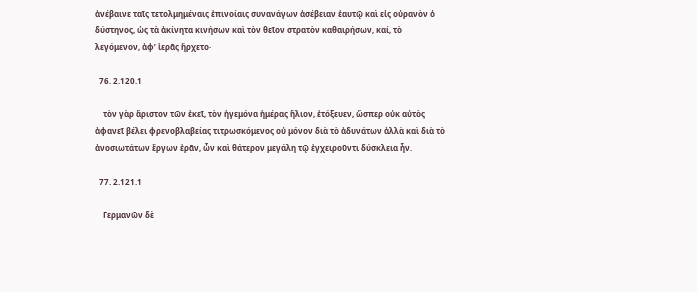ἀνέβαινε ταῖς τετολμημέναις ἐπινοίαις συνανάγων ἀσέβειαν ἑαυτῷ καὶ εἰς οὐρανὸν ὁ δύστηνος, ὡς τὰ ἀκίνητα κινήσων καὶ τὸν θεῖον στρατὸν καθαιρήσων, καί, τὸ λεγόμενον, ἀφ’ ἱερᾶς ἤρχετο·

  76. 2.120.1

    τὸν γὰρ ἄριστον τῶν ἐκεῖ, τὸν ἡγεμόνα ἡμέρας ἥλιον, ἐτόξευεν, ὥσπερ οὐκ αὐτὸς ἀφανεῖ βέλει φρενοβλαβείας τιτρωσκόμενος οὐ μόνον διὰ τὸ ἀδυνάτων ἀλλὰ καὶ διὰ τὸ ἀνοσιωτάτων ἔργων ἐρᾶν, ὧν καὶ θάτερον μεγάλη τῷ ἐγχειροῦντι δύσκλεια ἦν.

  77. 2.121.1

    Γερμανῶν δὲ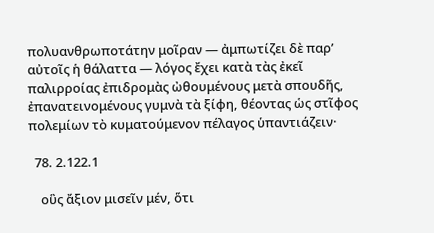πολυανθρωποτάτην μοῖραν — ἀμπωτίζει δὲ παρ’ αὐτοῖς ἡ θάλαττα — λόγος ἔχει κατὰ τὰς ἐκεῖ παλιρροίας ἐπιδρομὰς ὠθουμένους μετὰ σπουδῆς, ἐπανατεινομένους γυμνὰ τὰ ξίφη, θέοντας ὡς στῖφος πολεμίων τὸ κυματούμενον πέλαγος ὑπαντιάζειν·

  78. 2.122.1

    οὓς ἄξιον μισεῖν μέν, ὅτι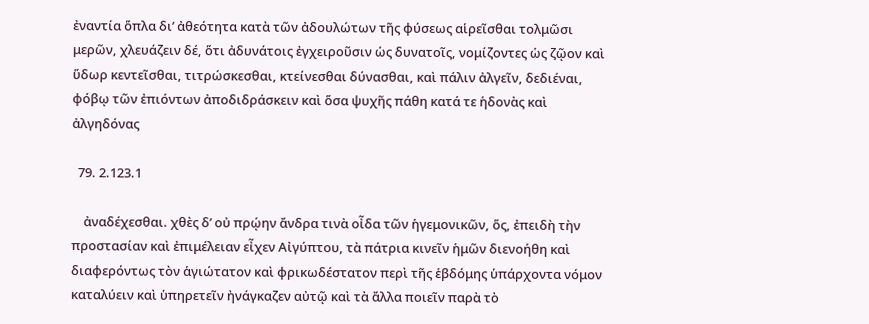ἐναντία ὅπλα δι’ ἀθεότητα κατὰ τῶν ἀδουλώτων τῆς φύσεως αἱρεῖσθαι τολμῶσι μερῶν, χλευάζειν δέ, ὅτι ἀδυνάτοις ἐγχειροῦσιν ὡς δυνατοῖς, νομίζοντες ὡς ζῷον καὶ ὕδωρ κεντεῖσθαι, τιτρώσκεσθαι, κτείνεσθαι δύνασθαι, καὶ πάλιν ἀλγεῖν, δεδιέναι, φόβῳ τῶν ἐπιόντων ἀποδιδράσκειν καὶ ὅσα ψυχῆς πάθη κατά τε ἡδονὰς καὶ ἀλγηδόνας

  79. 2.123.1

    ἀναδέχεσθαι. χθὲς δ’ οὐ πρῴην ἄνδρα τινὰ οἶδα τῶν ἡγεμονικῶν, ὅς, ἐπειδὴ τὴν προστασίαν καὶ ἐπιμέλειαν εἶχεν Αἰγύπτου, τὰ πάτρια κινεῖν ἡμῶν διενοήθη καὶ διαφερόντως τὸν ἁγιώτατον καὶ φρικωδέστατον περὶ τῆς ἑβδόμης ὑπάρχοντα νόμον καταλύειν καὶ ὑπηρετεῖν ἠνάγκαζεν αὐτῷ καὶ τὰ ἄλλα ποιεῖν παρὰ τὸ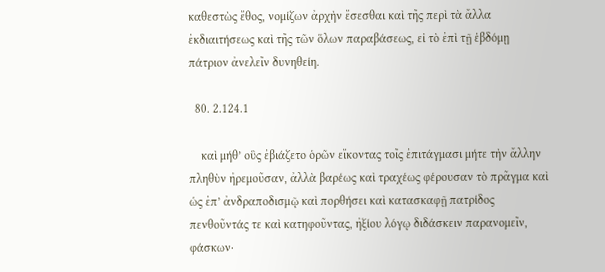καθεστὼς ἔθος, νομίζων ἀρχὴν ἔσεσθαι καὶ τῆς περὶ τὰ ἄλλα ἐκδιαιτήσεως καὶ τῆς τῶν ὅλων παραβάσεως, εἰ τὸ ἐπὶ τῇ ἑβδόμῃ πάτριον ἀνελεῖν δυνηθείη.

  80. 2.124.1

    καὶ μήθ’ οὓς ἐβιάζετο ὁρῶν εἴκοντας τοῖς ἐπιτάγμασι μήτε τὴν ἄλλην πληθὺν ἠρεμοῦσαν, ἀλλὰ βαρέως καὶ τραχέως φέρουσαν τὸ πρᾶγμα καὶ ὡς ἐπ’ ἀνδραποδισμῷ καὶ πορθήσει καὶ κατασκαφῇ πατρίδος πενθοῦντάς τε καὶ κατηφοῦντας, ἠξίου λόγῳ διδάσκειν παρανομεῖν, φάσκων·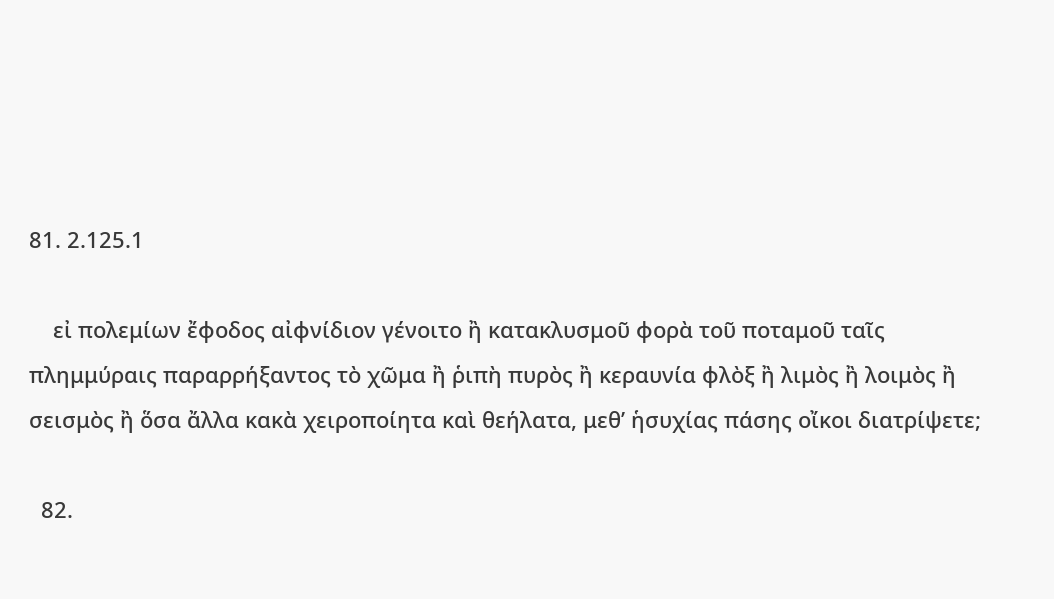81. 2.125.1

    εἰ πολεμίων ἔφοδος αἰφνίδιον γένοιτο ἢ κατακλυσμοῦ φορὰ τοῦ ποταμοῦ ταῖς πλημμύραις παραρρήξαντος τὸ χῶμα ἢ ῥιπὴ πυρὸς ἢ κεραυνία φλὸξ ἢ λιμὸς ἢ λοιμὸς ἢ σεισμὸς ἢ ὅσα ἄλλα κακὰ χειροποίητα καὶ θεήλατα, μεθ’ ἡσυχίας πάσης οἴκοι διατρίψετε;

  82.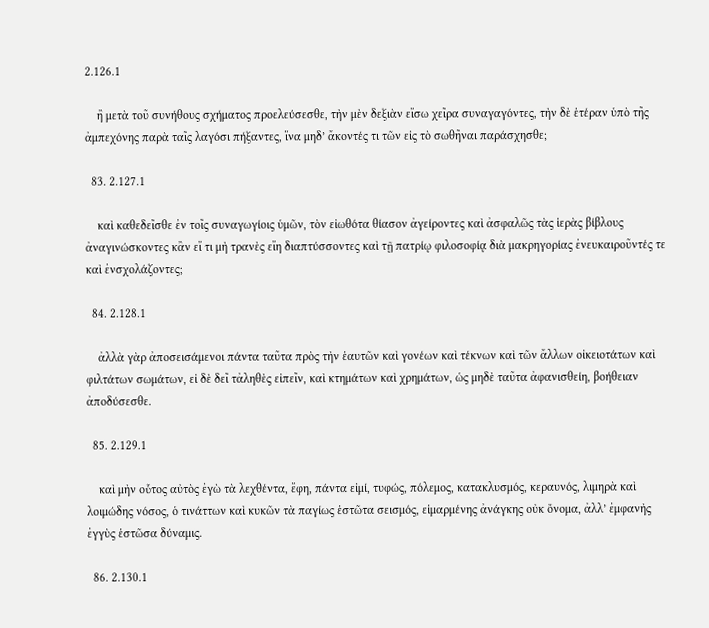2.126.1

    ἢ μετὰ τοῦ συνήθους σχήματος προελεύσεσθε, τὴν μὲν δεξιὰν εἴσω χεῖρα συναγαγόντες, τὴν δὲ ἑτέραν ὑπὸ τῆς ἀμπεχόνης παρὰ ταῖς λαγόσι πήξαντες, ἵνα μηδ’ ἄκοντές τι τῶν εἰς τὸ σωθῆναι παράσχησθε;

  83. 2.127.1

    καὶ καθεδεῖσθε ἐν τοῖς συναγωγίοις ὑμῶν, τὸν εἰωθότα θίασον ἀγείροντες καὶ ἀσφαλῶς τὰς ἱερὰς βίβλους ἀναγινώσκοντες κἂν εἴ τι μὴ τρανὲς εἴη διαπτύσσοντες καὶ τῇ πατρίῳ φιλοσοφίᾳ διὰ μακρηγορίας ἐνευκαιροῦντές τε καὶ ἐνσχολάζοντες;

  84. 2.128.1

    ἀλλὰ γὰρ ἀποσεισάμενοι πάντα ταῦτα πρὸς τὴν ἑαυτῶν καὶ γονέων καὶ τέκνων καὶ τῶν ἄλλων οἰκειοτάτων καὶ φιλτάτων σωμάτων, εἰ δὲ δεῖ τἀληθὲς εἰπεῖν, καὶ κτημάτων καὶ χρημάτων, ὡς μηδὲ ταῦτα ἀφανισθείη, βοήθειαν ἀποδύσεσθε.

  85. 2.129.1

    καὶ μὴν οὗτος αὐτὸς ἐγὼ τὰ λεχθέντα, ἔφη, πάντα εἰμί, τυφώς, πόλεμος, κατακλυσμός, κεραυνός, λιμηρὰ καὶ λοιμώδης νόσος, ὁ τινάττων καὶ κυκῶν τὰ παγίως ἑστῶτα σεισμός, εἱμαρμένης ἀνάγκης οὐκ ὄνομα, ἀλλ’ ἐμφανὴς ἐγγὺς ἑστῶσα δύναμις.

  86. 2.130.1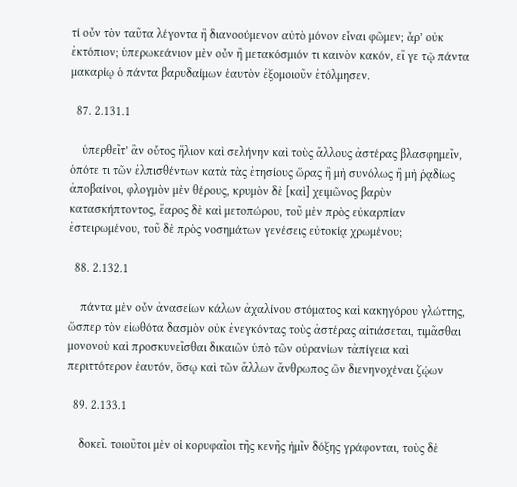τί οὖν τὸν ταῦτα λέγοντα ἢ διανοούμενον αὐτὸ μόνον εἶναι φῶμεν; ἆρ’ οὐκ ἐκτόπιον; ὑπερωκεάνιον μὲν οὖν ἢ μετακόσμιόν τι καινὸν κακόν, εἴ γε τῷ πάντα μακαρίῳ ὁ πάντα βαρυδαίμων ἑαυτὸν ἐξομοιοῦν ἐτόλμησεν.

  87. 2.131.1

    ὑπερθεῖτ’ ἂν οὗτος ἥλιον καὶ σελήνην καὶ τοὺς ἄλλους ἀστέρας βλασφημεῖν, ὁπότε τι τῶν ἐλπισθέντων κατὰ τὰς ἐτησίους ὥρας ἢ μὴ συνόλως ἢ μὴ ῥᾳδίως ἀποβαίνοι, φλογμὸν μὲν θέρους, κρυμὸν δὲ [καὶ] χειμῶνος βαρὺν κατασκήπτοντος, ἔαρος δὲ καὶ μετοπώρου, τοῦ μὲν πρὸς εὐκαρπίαν ἐστειρωμένου, τοῦ δὲ πρὸς νοσημάτων γενέσεις εὐτοκίᾳ χρωμένου;

  88. 2.132.1

    πάντα μὲν οὖν ἀνασείων κάλων ἀχαλίνου στόματος καὶ κακηγόρου γλώττης, ὥσπερ τὸν εἰωθότα δασμὸν οὐκ ἐνεγκόντας τοὺς ἀστέρας αἰτιάσεται, τιμᾶσθαι μονονοὺ καὶ προσκυνεῖσθαι δικαιῶν ὑπὸ τῶν οὐρανίων τἀπίγεια καὶ περιττότερον ἑαυτόν, ὅσῳ καὶ τῶν ἄλλων ἄνθρωπος ὢν διενηνοχέναι ζῴων

  89. 2.133.1

    δοκεῖ. τοιοῦτοι μὲν οἱ κορυφαῖοι τῆς κενῆς ἡμῖν δόξης γράφονται, τοὺς δὲ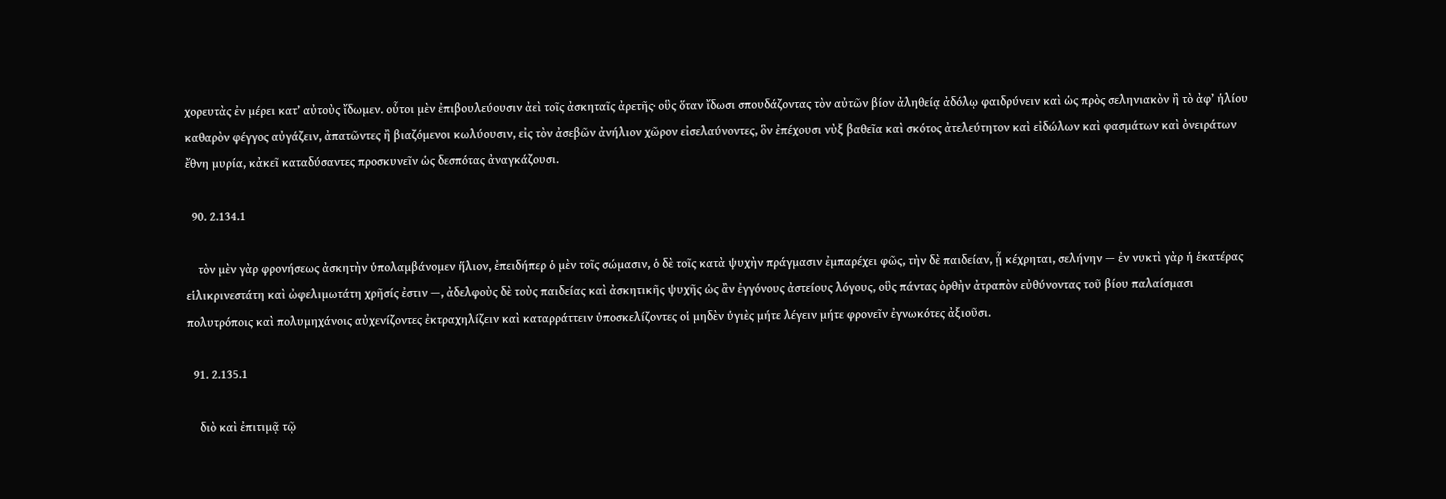χορευτὰς ἐν μέρει κατ’ αὐτοὺς ἴδωμεν. οὗτοι μὲν ἐπιβουλεύουσιν ἀεὶ τοῖς ἀσκηταῖς ἀρετῆς· οὓς ὅταν ἴδωσι σπουδάζοντας τὸν αὐτῶν βίον ἀληθείᾳ ἀδόλῳ φαιδρύνειν καὶ ὡς πρὸς σεληνιακὸν ἢ τὸ ἀφ’ ἡλίου καθαρὸν φέγγος αὐγάζειν, ἀπατῶντες ἢ βιαζόμενοι κωλύουσιν, εἰς τὸν ἀσεβῶν ἀνήλιον χῶρον εἰσελαύνοντες, ὃν ἐπέχουσι νὺξ βαθεῖα καὶ σκότος ἀτελεύτητον καὶ εἰδώλων καὶ φασμάτων καὶ ὀνειράτων ἔθνη μυρία, κἀκεῖ καταδύσαντες προσκυνεῖν ὡς δεσπότας ἀναγκάζουσι.

  90. 2.134.1

    τὸν μὲν γὰρ φρονήσεως ἀσκητὴν ὑπολαμβάνομεν ἥλιον, ἐπειδήπερ ὁ μὲν τοῖς σώμασιν, ὁ δὲ τοῖς κατὰ ψυχὴν πράγμασιν ἐμπαρέχει φῶς, τὴν δὲ παιδείαν, ᾗ κέχρηται, σελήνην — ἐν νυκτὶ γὰρ ἡ ἑκατέρας εἱλικρινεστάτη καὶ ὠφελιμωτάτη χρῆσίς ἐστιν —, ἀδελφοὺς δὲ τοὺς παιδείας καὶ ἀσκητικῆς ψυχῆς ὡς ἂν ἐγγόνους ἀστείους λόγους, οὓς πάντας ὀρθὴν ἀτραπὸν εὐθύνοντας τοῦ βίου παλαίσμασι πολυτρόποις καὶ πολυμηχάνοις αὐχενίζοντες ἐκτραχηλίζειν καὶ καταρράττειν ὑποσκελίζοντες οἱ μηδὲν ὑγιὲς μήτε λέγειν μήτε φρονεῖν ἐγνωκότες ἀξιοῦσι.

  91. 2.135.1

    διὸ καὶ ἐπιτιμᾷ τῷ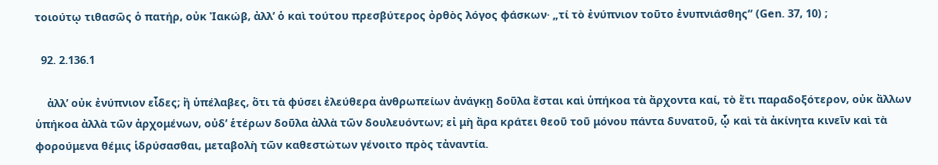τοιούτῳ τιθασῶς ὁ πατήρ, οὐκ Ἰακώβ, ἀλλ’ ὁ καὶ τούτου πρεσβύτερος ὀρθὸς λόγος φάσκων· „τί τὸ ἐνύπνιον τοῦτο ἐνυπνιάσθης“ (Gen. 37, 10) ;

  92. 2.136.1

    ἀλλ’ οὐκ ἐνύπνιον εἶδες; ἢ ὑπέλαβες, ὅτι τὰ φύσει ἐλεύθερα ἀνθρωπείων ἀνάγκῃ δοῦλα ἔσται καὶ ὑπήκοα τὰ ἄρχοντα καί, τὸ ἔτι παραδοξότερον, οὐκ ἄλλων ὑπήκοα ἀλλὰ τῶν ἀρχομένων, οὐδ’ ἑτέρων δοῦλα ἀλλὰ τῶν δουλευόντων; εἰ μὴ ἄρα κράτει θεοῦ τοῦ μόνου πάντα δυνατοῦ, ᾧ καὶ τὰ ἀκίνητα κινεῖν καὶ τὰ φορούμενα θέμις ἱδρύσασθαι, μεταβολὴ τῶν καθεστώτων γένοιτο πρὸς τἀναντία.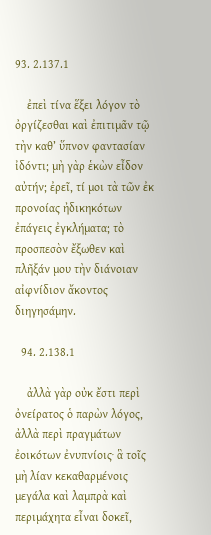93. 2.137.1

    ἐπεὶ τίνα ἕξει λόγον τὸ ὀργίζεσθαι καὶ ἐπιτιμᾶν τῷ τὴν καθ’ ὕπνον φαντασίαν ἰδόντι; μὴ γὰρ ἑκὼν εἶδον αὐτήν; ἐρεῖ, τί μοι τὰ τῶν ἐκ προνοίας ἠδικηκότων ἐπάγεις ἐγκλήματα; τὸ προσπεσὸν ἔξωθεν καὶ πλῆξάν μου τὴν διάνοιαν αἰφνίδιον ἄκοντος διηγησάμην.

  94. 2.138.1

    ἀλλὰ γὰρ οὐκ ἔστι περὶ ὀνείρατος ὁ παρὼν λόγος, ἀλλὰ περὶ πραγμάτων ἐοικότων ἐνυπνίοις· ἃ τοῖς μὴ λίαν κεκαθαρμένοις μεγάλα καὶ λαμπρὰ καὶ περιμάχητα εἶναι δοκεῖ,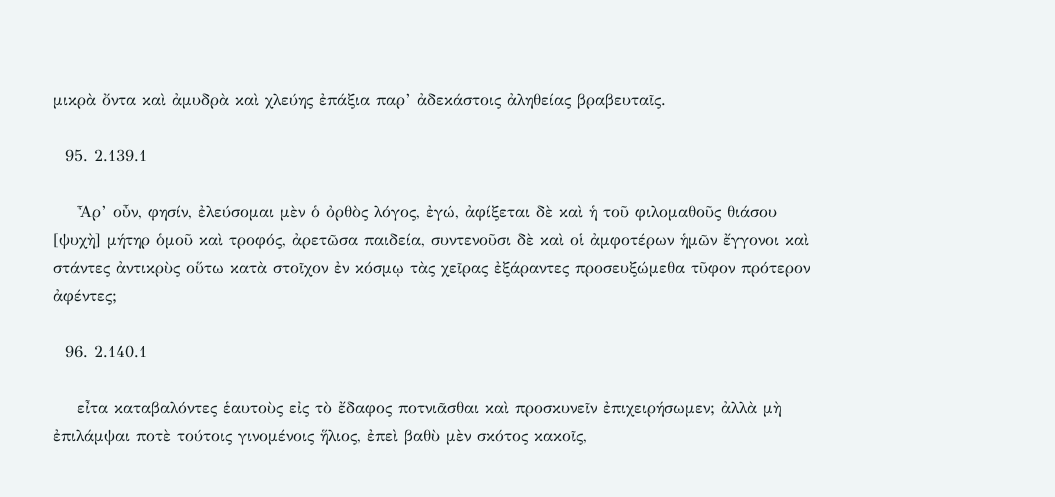μικρὰ ὄντα καὶ ἀμυδρὰ καὶ χλεύης ἐπάξια παρ’ ἀδεκάστοις ἀληθείας βραβευταῖς.

  95. 2.139.1

    Ἆρ’ οὖν, φησίν, ἐλεύσομαι μὲν ὁ ὀρθὸς λόγος, ἐγώ, ἀφίξεται δὲ καὶ ἡ τοῦ φιλομαθοῦς θιάσου [ψυχὴ] μήτηρ ὁμοῦ καὶ τροφός, ἀρετῶσα παιδεία, συντενοῦσι δὲ καὶ οἱ ἀμφοτέρων ἡμῶν ἔγγονοι καὶ στάντες ἀντικρὺς οὕτω κατὰ στοῖχον ἐν κόσμῳ τὰς χεῖρας ἐξάραντες προσευξώμεθα τῦφον πρότερον ἀφέντες;

  96. 2.140.1

    εἶτα καταβαλόντες ἑαυτοὺς εἰς τὸ ἔδαφος ποτνιᾶσθαι καὶ προσκυνεῖν ἐπιχειρήσωμεν; ἀλλὰ μὴ ἐπιλάμψαι ποτὲ τούτοις γινομένοις ἥλιος, ἐπεὶ βαθὺ μὲν σκότος κακοῖς,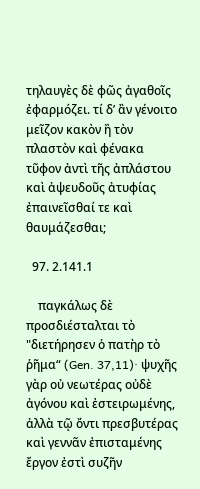τηλαυγὲς δὲ φῶς ἀγαθοῖς ἐφαρμόζει. τί δ’ ἂν γένοιτο μεῖζον κακὸν ἢ τὸν πλαστὸν καὶ φένακα τῦφον ἀντὶ τῆς ἀπλάστου καὶ ἀψευδοῦς ἀτυφίας ἐπαινεῖσθαί τε καὶ θαυμάζεσθαι;

  97. 2.141.1

    παγκάλως δὲ προσδιέσταλται τὸ "διετήρησεν ὁ πατὴρ τὸ ῥῆμα“ (Gen. 37,11)· ψυχῆς γὰρ οὐ νεωτέρας οὐδὲ ἀγόνου καὶ ἐστειρωμένης, ἀλλὰ τῷ ὄντι πρεσβυτέρας καὶ γεννᾶν ἐπισταμένης ἔργον ἐστὶ συζῆν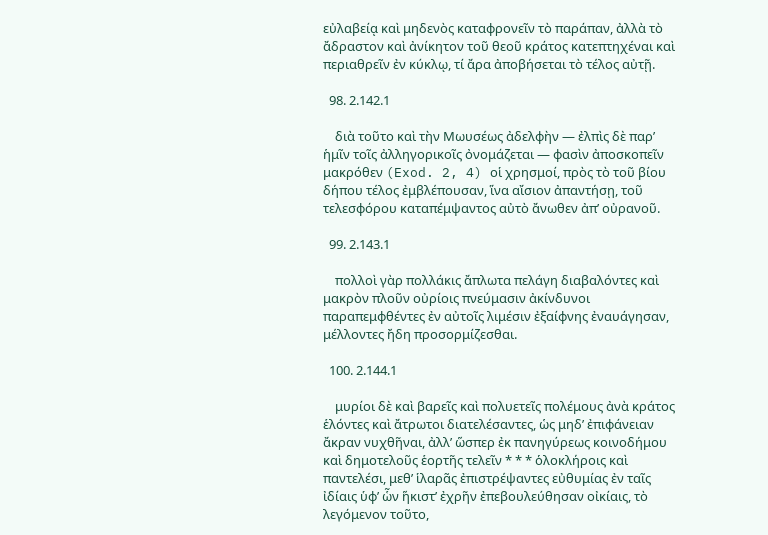εὐλαβείᾳ καὶ μηδενὸς καταφρονεῖν τὸ παράπαν, ἀλλὰ τὸ ἄδραστον καὶ ἀνίκητον τοῦ θεοῦ κράτος κατεπτηχέναι καὶ περιαθρεῖν ἐν κύκλῳ, τί ἄρα ἀποβήσεται τὸ τέλος αὐτῇ.

  98. 2.142.1

    διὰ τοῦτο καὶ τὴν Μωυσέως ἀδελφὴν — ἐλπὶς δὲ παρ’ ἡμῖν τοῖς ἀλληγορικοῖς ὀνομάζεται — φασὶν ἀποσκοπεῖν μακρόθεν (Exod. 2, 4) οἱ χρησμοί, πρὸς τὸ τοῦ βίου δήπου τέλος ἐμβλέπουσαν, ἵνα αἴσιον ἀπαντήσῃ, τοῦ τελεσφόρου καταπέμψαντος αὐτὸ ἄνωθεν ἀπ’ οὐρανοῦ.

  99. 2.143.1

    πολλοὶ γὰρ πολλάκις ἄπλωτα πελάγη διαβαλόντες καὶ μακρὸν πλοῦν οὐρίοις πνεύμασιν ἀκίνδυνοι παραπεμφθέντες ἐν αὐτοῖς λιμέσιν ἐξαίφνης ἐναυάγησαν, μέλλοντες ἤδη προσορμίζεσθαι.

  100. 2.144.1

    μυρίοι δὲ καὶ βαρεῖς καὶ πολυετεῖς πολέμους ἀνὰ κράτος ἑλόντες καὶ ἄτρωτοι διατελέσαντες, ὡς μηδ’ ἐπιφάνειαν ἄκραν νυχθῆναι, ἀλλ’ ὥσπερ ἐκ πανηγύρεως κοινοδήμου καὶ δημοτελοῦς ἑορτῆς τελεῖν * * * ὁλοκλήροις καὶ παντελέσι, μεθ’ ἱλαρᾶς ἐπιστρέψαντες εὐθυμίας ἐν ταῖς ἰδίαις ὑφ’ ὧν ἥκιστ’ ἐχρῆν ἐπεβουλεύθησαν οἰκίαις, τὸ λεγόμενον τοῦτο,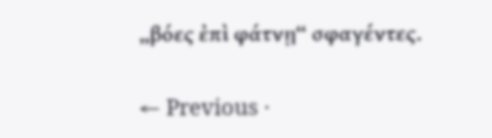„βόες ἐπὶ φάτνῃ“ σφαγέντες.

← Previous ·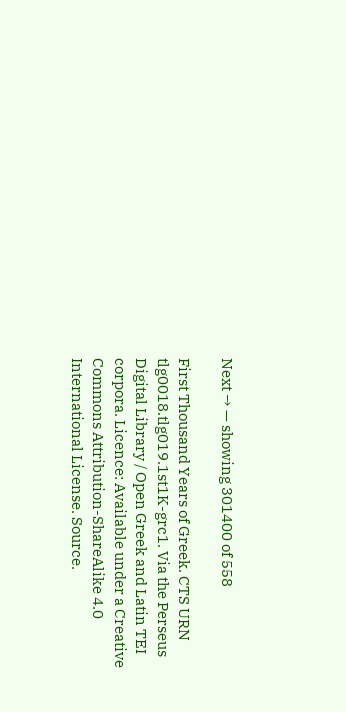Next → — showing 301400 of 558

First Thousand Years of Greek. CTS URN tlg0018.tlg019.1st1K-grc1. Via the Perseus Digital Library / Open Greek and Latin TEI corpora. Licence: Available under a Creative Commons Attribution-ShareAlike 4.0 International License. Source.